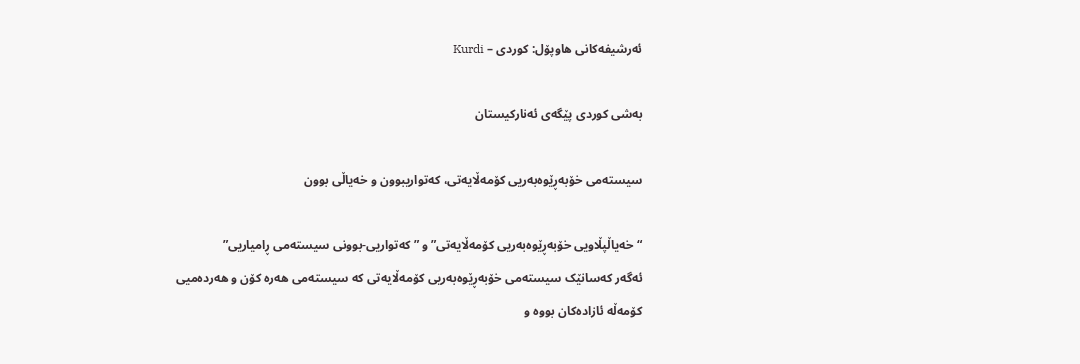ئەرشیفەکانى هاوپۆل: كوردی – Kurdi

بەشی كوردی پێگەی ئەناركیستان

سیستەمی خۆبەڕێوەبەریی کۆمەڵایەتی، کەتواریبوون و خەیاڵی بوون

“خەیاڵپڵاویی خۆبەڕێوەبەریی کۆمەڵایەتی” و ” کەتواریی-بوونی سیستەمی ڕامیاریی”
ئەگەر کەسانێک سیستەمی خۆبەڕێوەبەریی کۆمەڵایەتی کە سیستەمی ھەرە کۆن و ھەردەمیی کۆمەڵە ئازادەکان بووە و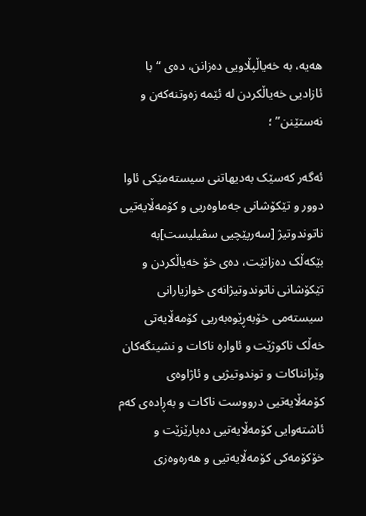ھەیە، بە خەیاڵپڵاویی دەزانن، دەی “با ئازادیی خەیاڵکردن لە ئێمە زەوتنەکەن و نەستێنن” ؛

ئەگەر کەسێک بەدیھاتنی سیستەمێکی ئاوا دوور و تێکۆشانی جەماوەریی و کۆمەڵایەتیی ناتوندوتیژ [سەرپێچیی سڤیلیست]بە بێکەڵک دەزانێت، دەی خۆ خەیاڵکردن و تێکۆشانی ناتوندوتیژانەی خوازیارانی سیستەمی خۆبەڕێوەبەریی کۆمەڵایەتی خەڵک ناکوژێت و ئاوارە ناکات و نشینگەکان وێرانناکات و توندوتیژیی و ئاژاوەی کۆمەڵایەتیی درووست ناکات و بەڕادەی کەم ئاشتەوایی کۆمەڵایەتیی دەپارێزێت و خۆکۆمەکی کۆمەڵایەتیی و ھەرەوەزی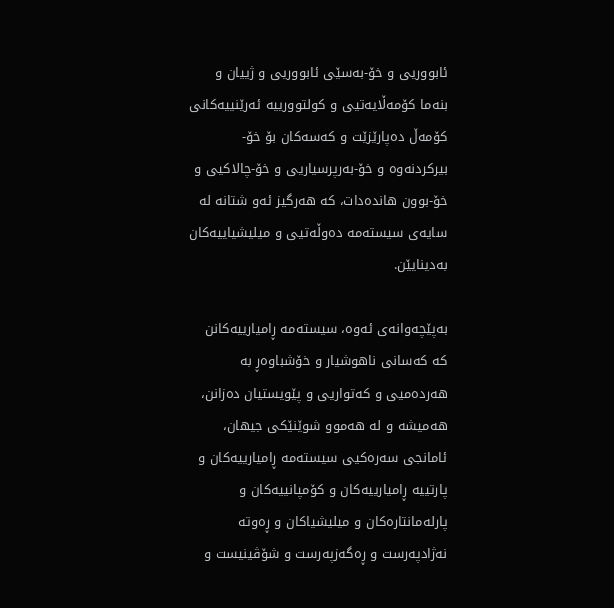ئابووریی و خۆ-بەسێی ئابووریی و ژییان و بنەما کۆمەڵایەتیی و کولتوورییە ئەرێنییەکانی کۆمەڵ دەپارێزێت و کەسەکان بۆ خۆ-بیرکردنەوە و خۆ-بەرپرسیاریی و خۆ-چالاکیی و خۆ-بوون ھاندەدات، کە ھەرگیز ئەو شتانە لە سایەی سیستەمە دەوڵەتیی و میلیشیاییەکان بەدینایێن.

بەپێچەوانەی ئەوە، سیستەمە ڕامیارییەکانن کە کەسانی ناھوشیار و خۆشباوەڕ بە ھەردەمیی و کەتواریی و پێویستیان دەزانن، ھەمیشە و لە ھەموو شوێنێکی جیھان، ئامانجی سەرەکیی سیستەمە ڕامیارییەکان و پارتییە ڕامیارییەکان و کۆمپانییەکان و پارلەمانتارەکان و میلیشیاکان و ڕەوتە نەژادپەرست و ڕەگەزپەرست و شۆڤینیست و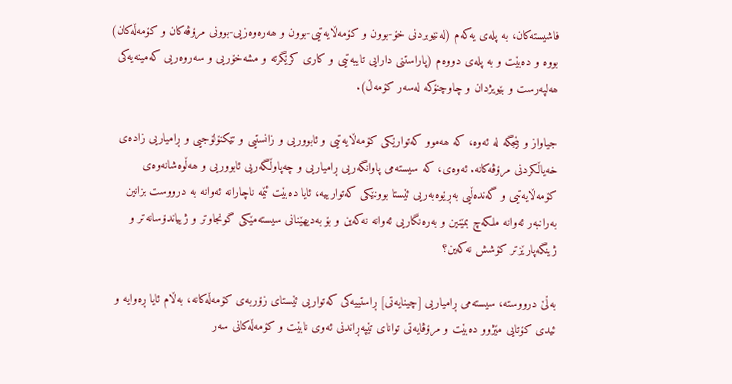فاشیستەکان، بە پلەی یەکەم (لەنێوبردنی خۆ-بوون و کۆمەڵایەتیی-بوون و ھەرەوەزیی-بوونی مرۆڤەکان و کۆمەڵەکان) بووە و دەبێت و بە پلەی دووەم (پاراستنی دارایی تایبەتیی و کاری کرێگرتە و مشەخۆریی و سەروەریی کەمینەیەکی ھەلپەرست و بێویژدان و چاوچنۆکە لەسەر کۆمەڵ).

جیاواز و بێجگە لە ئەوە، کە ھەموو کەتوارێکی کۆمەڵایەتیی و ئابووریی و زانستیی و تێکنۆلۆجیی و ڕامیاریی زادەی خەیاڵکردنی مرۆڤەکانە. ئەوەی، کە سیستەمی پاوانگەریی ڕامیاریی و چەپاوڵگەریی ئابووریی و ھەڵوەشانەوەی کۆمەڵایەتیی و گەندەڵیی بەڕێوەبەریی ئێستا بوونێکی کەتوارییە، ئایا دەبێت ئێمە ناچارانە ئەوانە بە درووست بزانین بەرانبەر ئەوانە ملکەچ بمێنین و بەرەنگاریی ئەوانە نەکەین و بۆ بەدیھێنانی سیستەمێکی گونجاوتر و ژییاندۆسانەتر و ژینگەپارێزتر کۆشش نەکەین؟

بەڵێ درووستە، سیستەمی ڕامیاریی [چینایەتی] ڕاستییەکی کەتواریی ئێستای زۆربەی کۆمەڵەکانە، بەڵام ئایا ڕەوایە و ئیدی کۆتایی مێژوو دەبێت و مرۆڤایەتی توانای تێپەڕاندنی ئەوی نابێت و کۆمەڵەکانی سەر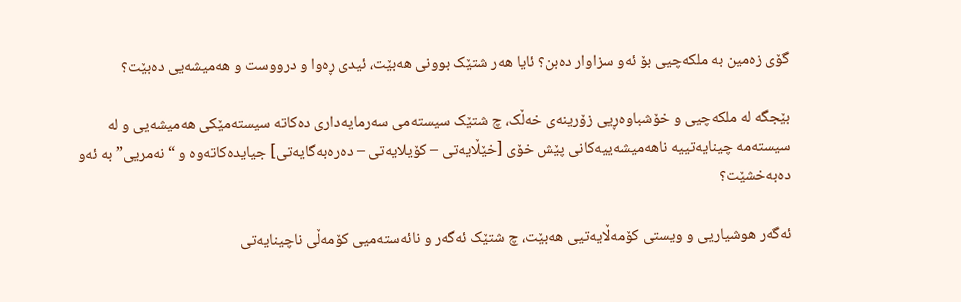گۆی زەمین بە ملکەچیی بۆ ئەو سزاوار دەبن؟ ئایا ھەر شتێک بوونی ھەبێت، ئیدی ڕەوا و درووست و ھەمیشەیی دەبێت؟

بێجگە لە ملکەچیی و خۆشباوەڕیی زۆرینەی خەڵک، چ شتێک سیستەمی سەرمایەداری دەکاتە سیستەمێکی ھەمیشەیی و لە سیستەمە چینایەتییە ناھەمیشەییەکانی پێش خۆی [خێڵایەتی – کۆیلایەتی – دەرەبەگایەتی] جیایدەکاتەوە و “نەمریی” بە ئەو دەبەخشێت؟

ئەگەر ھوشیاریی و ویستی کۆمەڵایەتیی ھەبێت، چ شتێک ئەگەر و نائەستەمیی کۆمەڵی ناچینایەتی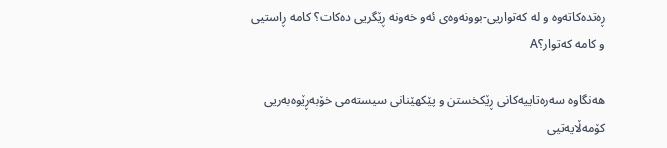ڕەتدەکاتەوە و لە کەتواریی-بوونەوەی ئەو خەونە ڕێگریی دەکات؟ کامە ڕاستیی و کامە کەتوار؟A

ھەنگاوە سەرەتاییەکانی ڕێکخستن و پێکھێنانی سیستەمی خۆبەڕێوەبەریی کۆمەڵایەتیی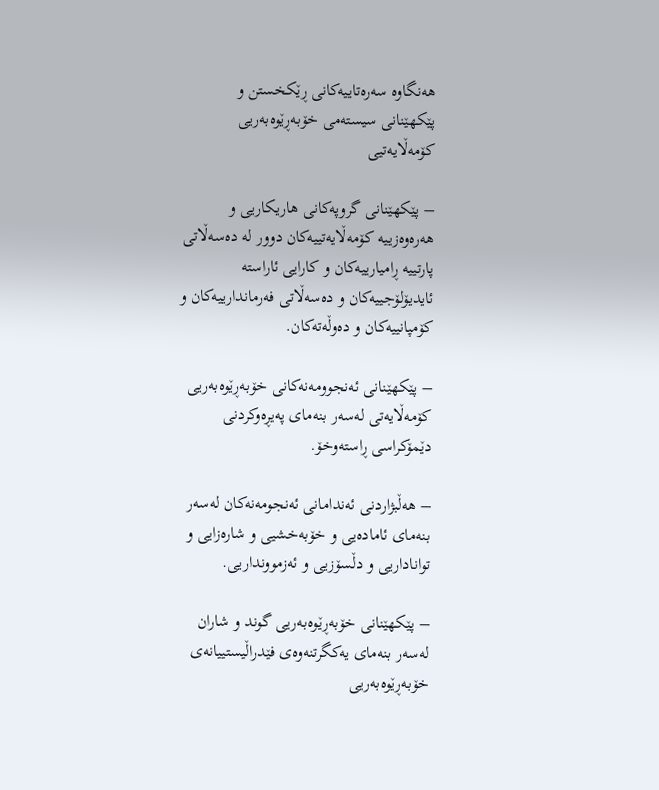ھەنگاوە سەرەتاییەکانی ڕێکخستن و
پێکھێنانی سیستەمی خۆبەڕێوەبەریی کۆمەڵایەتیی

– پێکھێنانی گروپەکانی ھاریکاریی و ھەرەوەزییە کۆمەڵایەتییەکان دوور لە دەسەڵاتی پارتییە ڕامیارییەکان و کارایی ئاراستە ئایدیۆلۆجییەکان و دەسەڵاتی فەرماندارییەکان و کۆمپانییەکان و دەوڵەتەکان.

– پێکھێنانی ئەنجوومەنەکانی خۆبەڕێوەبەریی کۆمەڵایەتی لەسەر بنەمای پەیڕەوکردنی دێمۆکراسی ڕاستەوخۆ.

– ھەڵبژاردنی ئەندامانی ئەنجومەنەکان لەسەر بنەمای ئامادەیی و خۆبەخشیی و شارەزایی و تواناداریی و دڵسۆزیی و ئەزموونداریی.

– پێکھێنانی خۆبەڕێوەبەریی گوند و شاران لەسەر بنەمای یەکگرتنەوەی فێدراڵیستییانەی خۆبەڕێوەبەریی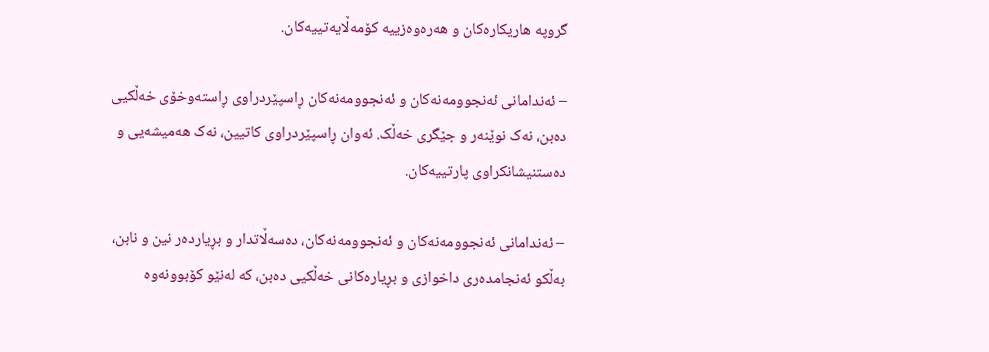گروپە ھاریکارەکان و ھەرەوەزییە کۆمەڵایەتییەکان.

– ئەندامانی ئەنجوومەنەکان و ئەنجوومەنەکان ڕاسپێردراوی ڕاستەوخۆی خەڵکیی دەبن، نەک نوێنەر و جێگری خەڵک. ئەوان ڕاسپێردراوی کاتیین، نەک ھەمیشەیی و دەستنیشانکراوی پارتییەکان.

– ئەندامانی ئەنجوومەنەکان و ئەنجوومەنەکان، دەسەڵاتدار و بڕیاردەر نین و نابن، بەڵکو ئەنجامدەری داخوازی و بڕیارەکانی خەڵکیی دەبن، کە لەنێو کۆبوونەوە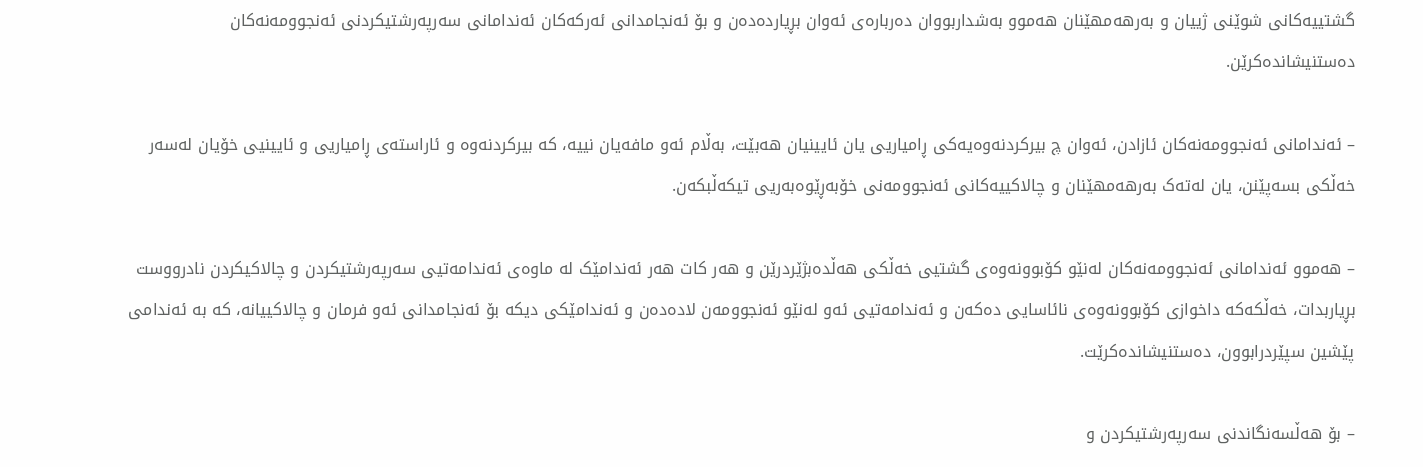گشتییەکانی شوێنی ژییان و بەرھەمھێنان ھەموو بەشداربووان دەربارەی ئەوان بڕیاردەدەن و بۆ ئەنجامدانی ئەرکەکان ئەندامانی سەرپەرشتیکردنی ئەنجوومەنەکان دەستنیشاندەکرێن.

– ئەندامانی ئەنجوومەنەکان ئازادن، ئەوان چ بیرکردنەوەیەکی ڕامیاریی یان ئایینیان ھەبێت، بەڵام ئەو مافەیان نییە، کە بیرکردنەوە و ئاراستەی ڕامیاریی و ئایینیی خۆیان لەسەر خەڵکی بسەپێنن، یان لەتەک بەرھەمھێنان و چالاکییەکانی ئەنجوومەنی خۆبەڕێوەبەریی تیکەڵبکەن.

– ھەموو ئەندامانی ئەنجوومەنەکان لەنێو کۆبوونەوەی گشتیی خەڵکی ھەڵدەبژێردرێن و ھەر کات ھەر ئەندامێک لە ماوەی ئەندامەتیی سەرپەرشتیکردن و چالاکیکردن نادرووست بڕیاربدات، خەڵکەکە داخوازی کۆبوونەوەی نائاسایی دەکەن و ئەندامەتیی ئەو لەنێو ئەنجوومەن لادەدەن و ئەندامێکی دیکە بۆ ئەنجامدانی ئەو فرمان و چالاکییانە، کە بە ئەندامی پێشین سپێردرابوون، دەستنیشاندەکرێت.

– بۆ ھەڵسەنگاندنی سەرپەرشتیکردن و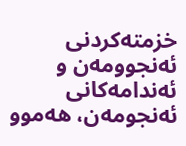خزمتەکردنی ئەنجوومەن و ئەندامەکانی ئەنجومەن، ھەموو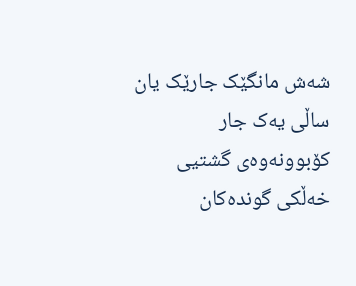شەش مانگێک جارێک یان ساڵی یەک جار کۆبوونەوەی گشتیی خەڵکی گوندەکان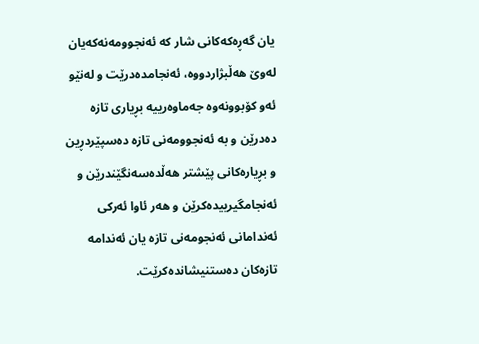یان گەڕەکەکانی شار کە ئەنجوومەنەکەیان لەوێ ھەڵبژاردووە، ئەنجامدەدرێت و لەنێو ئەو کۆبوونەوە جەماوەرییە بڕیاری تازە دەدرێن و بە ئەنجوومەنی تازە دەسپێردڕین و بڕیارەکانی پێشتر ھەڵدەسەنگێندرێن و ئەنجامگیرییدەکرێن و ھەر ئاوا ئەرکی ئەندامانی ئەنجومەنی تازە یان ئەندامە تازەکان دەستنیشاندەکرێت.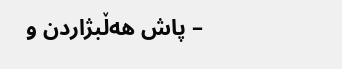– پاش ھەڵبژاردن و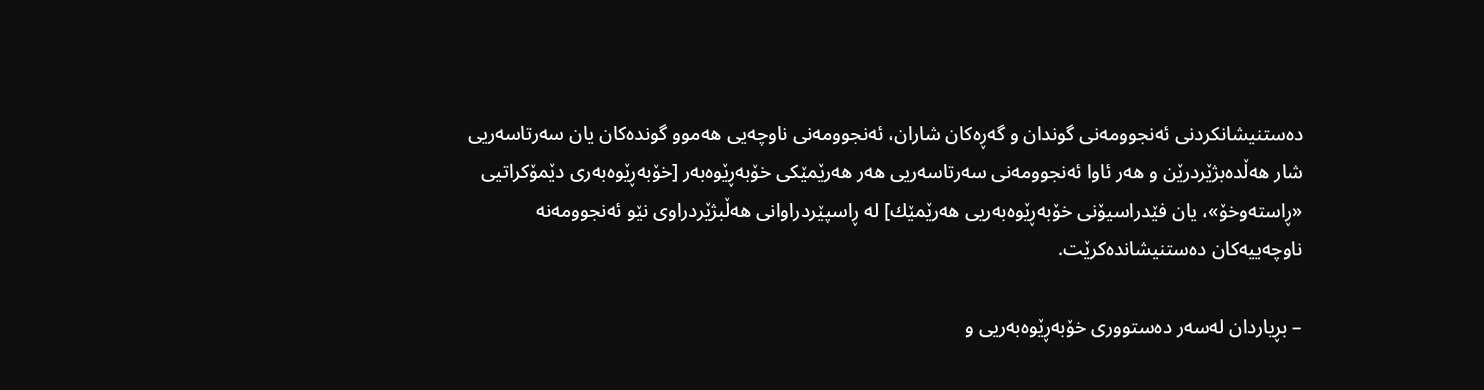دەستنیشانکردنی ئەنجوومەنی گوندان و گەڕەکان شاران، ئەنجوومەنی ناوچەیی ھەموو گوندەکان یان سەرتاسەریی شار ھەڵدەبژێردرێن و ھەر ئاوا ئەنجوومەنی سەرتاسەریی ھەر ھەرێمێکی خۆبەڕێوەبەر [خۆبەڕێوەبەری دێمۆکراتیی «ڕاستەوخۆ»، یان فێدراسیۆنی خۆبەڕێوەبەریی ھەرێمێك] لە ڕاسپێردراوانی ھەڵبژێردراوی نێو ئەنجوومەنە ناوچەییەکان دەستنیشاندەکرێت.

– بڕیاردان لەسەر دەستووری خۆبەڕێوەبەریی و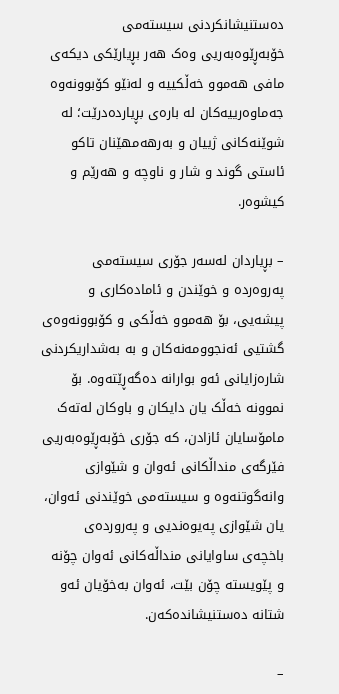دەستنیشانکردنی سیستەمی خۆبەڕێوەبەریی وەک ھەر بڕیارێکی دیکەی مافی ھەموو خەڵکییە و لەنێو کۆبوونەوە جەماوەرییەکان لە بارەی بڕیاردەدرێت؛ لە شوێنەکانی ژییان و بەرھەمھێنان تاکو ئاستی گوند و شار و ناوچە و ھەرێم و کیشوەر.

– بڕیاردان لەسەر جۆری سیستەمی پەروەردە و خوێندن و ئامادەکاری و پیشەیی، بۆ ھەموو خەڵکی و کۆبوونەوەی گشتیی ئەنجوومەنەکان و بە بەشداریکردنی شارەزایانی ئەو بوارانە دەگەڕێتەوە. بۆ نموونە خەڵک یان دایکان و باوکان لەتەک مامۆسایان ئازادن، کە جۆری خۆبەڕێوەبەریی فێرگەی منداڵکانی ئەوان و شێوازی وانەگوتنەوە و سیستەمی خوێندنی ئەوان، یان شێوازی پەیوەندیی و پەروردەی باخچەی ساوایانی منداڵەکانی ئەوان چۆنە و پێویستە چۆن بێت، ئەوان بەخۆیان ئەو شتانە دەستنیشاندەکەن.

–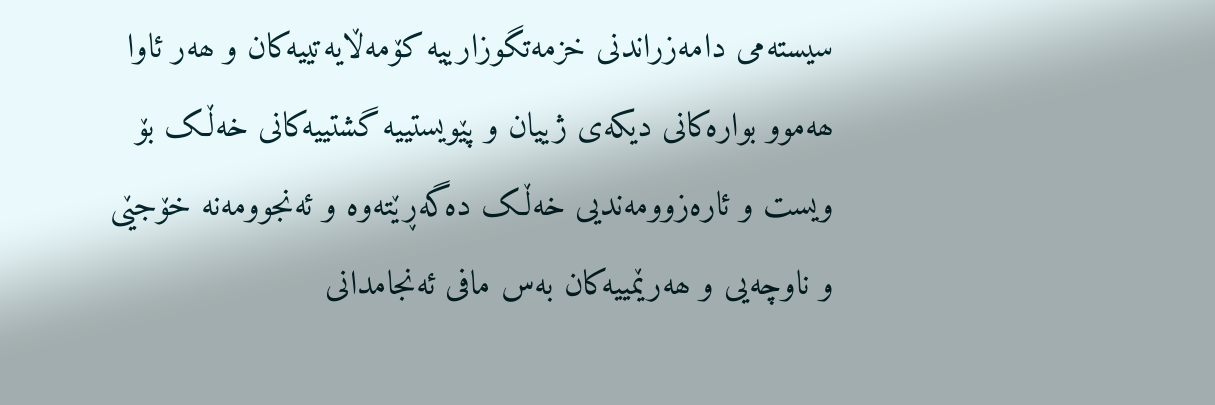سیستەمی دامەزراندنی خزمەتگوزارییە کۆمەڵایەتییەکان و ھەر ئاوا ھەموو بوارەکانی دیکەی ژییان و پێویستییە گشتییەکانی خەڵک بۆ ویست و ئارەزوومەندیی خەڵک دەگەڕێتەوە و ئەنجوومەنە خۆجێی و ناوچەیی و ھەرێمییەکان بەس مافی ئەنجامدانی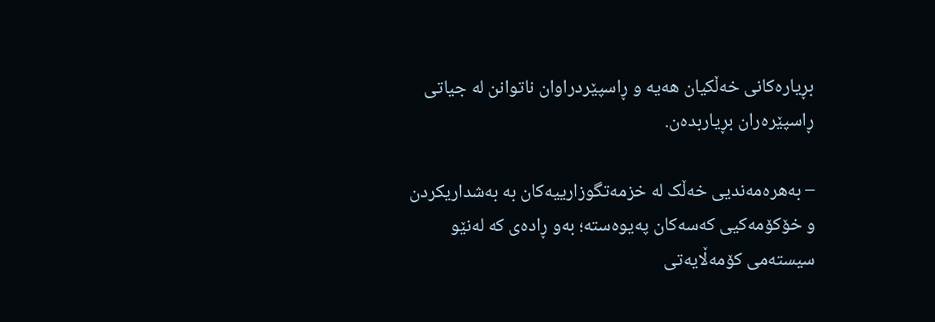بڕیارەکانی خەڵکیان ھەیە و ڕاسپێردراوان ناتوانن لە جیاتی ڕاسپێرەران بڕیاربدەن.

– بەھرەمەندیی خەڵک لە خزمەتگوزارییەکان بە بەشداریکردن و خۆکۆمەکیی کەسەکان پەیوەستە؛ بەو ڕادەی کە لەنێو سیستەمی کۆمەڵایەتی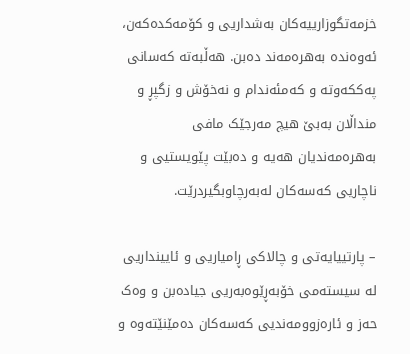خزمەتگوزارییەکان بەشداریی و کۆمەکدەکەن، ئەوەندە بەھرەمەند دەبن. ھەڵبەتە کەسانی پەککەوتە و کەمئەندام و نەخۆش و زگپڕ و منداڵان بەبێ ھیچ مەرجێک مافی بەھرەمەندیان ھەیە و دەبێت پێویستیی و ناچاریی کەسەکان لەبەرچاوبگیردرێت.

– پارتییایەتی و چالاکی ڕامیاریی و ئایینداریی لە سیستەمی خۆبەڕێوەبەریی جیادەبن و وەک حەز و ئارەزوومەندیی کەسەکان دەمێنێتەوە و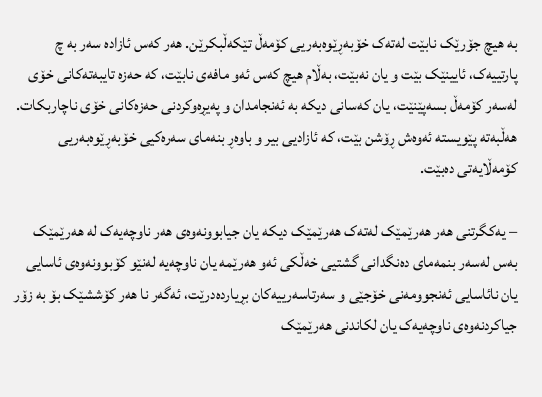بە ھیچ جۆرێک نابێت لەتەک خۆبەڕێوەبەریی کۆمەڵ تێکەڵبکرێن. ھەر کەس ئازادە سەر بە چ پارتییەک، ئایینێک بێت و یان نەبێت، بەڵام ھیچ کەس ئەو مافەی نابێت، کە حەزە تایبەتەکانی خۆی لەسەر کۆمەڵ بسەپێنێت، یان کەسانی دیکە بە ئەنجامدان و پەیڕەوکردنی حەزەکانی خۆی ناچاربکات. ھەڵبەتە پێویستە ئەوەش ڕۆشن بێت، کە ئازادیی بیر و باوەڕ بنەمای سەرەکیی خۆبەڕێوەبەریی کۆمەڵایەتی دەبێت.

– یەکگرتنی ھەر ھەرێمێک لەتەک ھەرێمێک دیکە یان جیابوونەوەی ھەر ناوچەیەک لە ھەرێمێک بەس لەسەر بنمەمای دەنگدانی گشتیی خەڵکی ئەو ھەرێمە یان ناوچەیە لەنێو کۆبوونەوەی ئاسایی یان نائاسایی ئەنجوومەنی خۆجێی و سەرتاسەرییەکان بڕیاردەدرێت، ئەگەر نا ھەر کۆششێک بۆ بە زۆر جیاکردنەوەی ناوچەیەک یان لکاندنی ھەرێمێک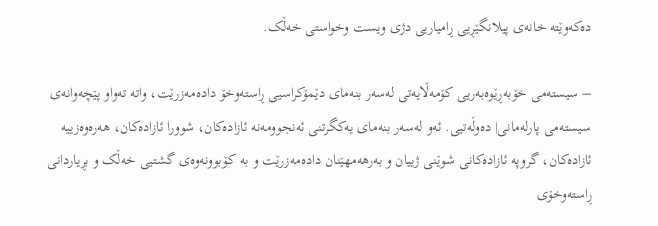دەکەوێتە خانەی پیلانگێڕیی ڕامیاریی دژی ویست وخواستی خەڵک.

– سیستەمی خۆبەڕێوەبەریی کۆمەڵایەتی لەسەر بنەمای دێمۆکراسیی ڕاستەوخۆ دادەمەزرێت، واتە تەواو پێچەوانەی سیستەمی پارلەمانی| دەوڵەتیی. ئەو لەسەر بنەمای یەکگرتنی ئەنجوومەنە ئازادەکان، شوورا ئازادەکان، ھەرەوەزییە ئازادەکان، گروپە ئازادەکانی شوێنی ژییان و بەرھەمھێنان دادەمەزرێت و بە کۆبوونەوەی گشتیی خەڵک و بڕیاردانی ڕاستەوخۆی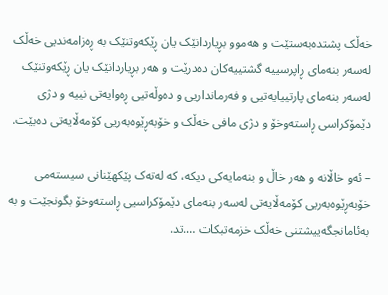خەڵک پشتدەبەستێت و ھەموو بڕیاردانێک یان ڕێکەوتنێک بە ڕەزامەندیی خەڵک لەسەر بنەمای ڕاپرسییە گشتییەکان دەدرێت و ھەر بڕیاردانێک یان ڕێکەوتنێک لەسەر بنەمای پارتییایەتیی و فەرمانداریی و دەوڵەتیی ڕەوایەتی نییە و دژی دێمۆکراسی ڕاستەوخۆ و دژی مافی خەڵک و خۆبەڕێوەبەریی کۆمەڵایەتی دەبێت.

– ئەو خاڵانە و ھەر خاڵ و بنەمایەکی دیکە، کە لەتەک پێکھێنانی سیستەمی خۆبەڕێوەبەریی کۆمەڵایەتی لەسەر بنەمای دێمۆکراسیی ڕاستەوخۆ بگونجێت و بە بەئامانجگەییشتنی خەڵک خزمەتبکات ….تد.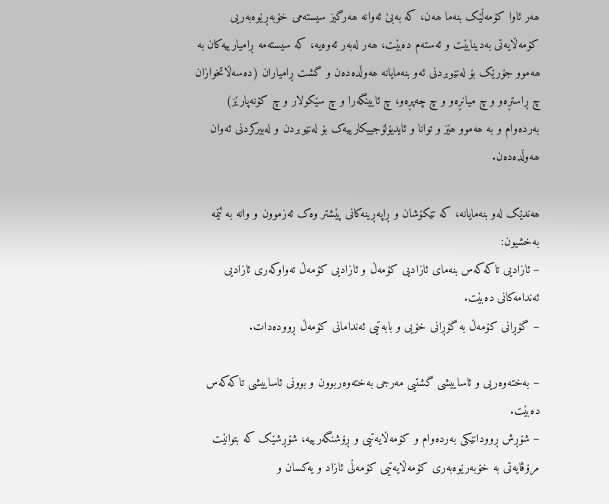ھەر ئاوا کۆمەڵێک بنەما ھەن، کە بەبێ ئەوانە ھەرگیز سیستەمی خۆبەڕێوەبەریی کۆمەڵایەتی بەدینایێت و ئەستەم دەبێت، ھەر لەبەر ئەوەیە، کە سیستەمە ڕامیارییەکان بە ھەموو جۆرێک بۆ لەنێوبردنی ئەو بنەمایانە ھەوڵدەدەن و گشت ڕامیاران (دەسەڵاتخوازان چ ڕاستڕەو و چ میانڕەو و چ چەپڕەو، چ ئایینگەرا و چ سێکولار و چ کۆنەپارێز) بەردەوام و بە ھەموو ھێز و توانا و ئایدیۆلۆجییکارییەک بۆ لەنێوبردن و لەبیرکردنی ئەوان ھەوڵدەدەن.

ھەندێک لەو بنەمایانە، کە تێکۆشان و ڕاپەڕینەکانی پێشتر وەک ئەزموون و وانە بە ئێمە بەخشیون:
– ئازادیی تاکەکەس بنەمای ئازادیی کۆمەڵ و ئازادیی کۆمەڵ تەواوکەری ئازادیی ئەندامەکانی دەبێت.
– گۆڕانی کۆمەڵ بە گۆڕانی خۆیی و بابەتیی ئەندامانی کۆمەڵ ڕوودەدات.

– بەختەوەریی و ئاساییشی گشتیی مەرجی بەختەوەربوون و بوونی ئاساییشی تاکەکەس دەبێت.
– شۆڕش ڕوودانێکی بەردەوام و کۆمەڵایەتیی و ڕۆشنگەرییە، شۆڕشێک کە بتوانێت مرۆڤایەتی بە خۆبەرێوەبەری کۆمەڵایەتیی کۆمەڵی ئازاد و یەکسان و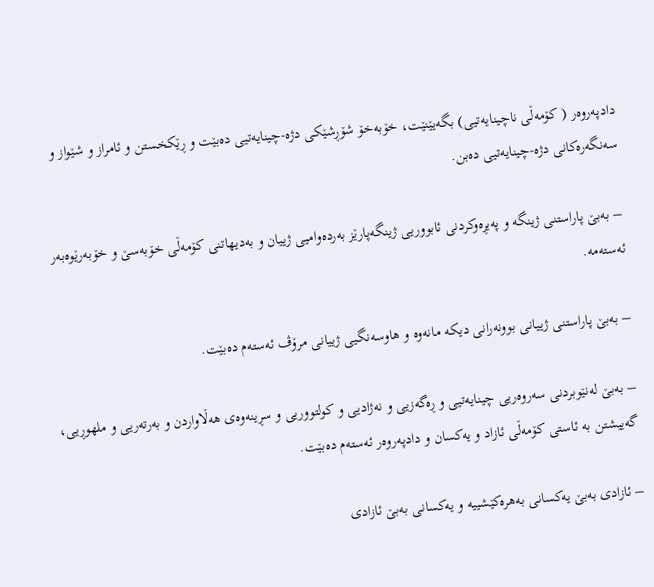دادپەروەر ( کۆمەڵی ناچینایەتیی) بگەیێنێت، خۆبەخۆ شۆڕشێکی دژە-چینایەتیی دەبێت و ڕێکخستن و ئامراز و شێواز و سەنگەرەکانی دژە-چینایەتیی دەبن.

– بەبێ پاراستنی ژینگە و پەیڕەوکردنی ئابووریی ژینگەپارێز بەردەوامیی ژییان و بەدیھاتنی کۆمەڵی خۆبەسێ و خۆبەرێوەبەر ئەستەمە.

– بەبێ پاراستنی ژییانی بوونەرانی دیکە مانەوە و ھاوسەنگیی ژییانی مرۆڤ ئەستەم دەبێت.

– بەبێ لەنێوبردنی سەروەریی چینایەتیی و ڕەگەزیی و نەژادیی و کولتووریی و سڕینەوەی ھەڵاواردن و بەرتەریی و ملھوڕیی، گەییشتن بە ئاستی کۆمەڵی ئازاد و یەکسان و دادپەروەر ئەستەم دەبێت.

– ئازادی بەبێ یەکسانی بەھرەکێشییە و یەکسانی بەبێ ئازادی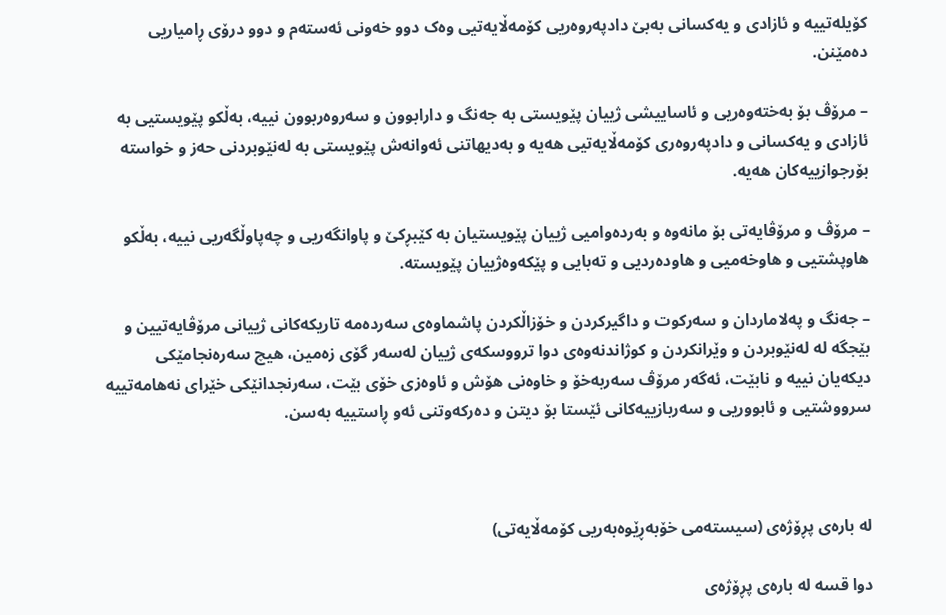کۆیلەتییە و ئازادی و یەکسانی بەبێ دادپەروەریی کۆمەڵایەتیی وەک دوو خەونی ئەستەم و دوو درۆی ڕامیاریی دەمێنن.

– مرۆڤ بۆ بەختەوەریی و ئاساییشی ژییان پێویستی بە جەنگ و دارابوون و سەروەربوون نییە، بەڵکو پێویستیی بە ئازادی و یەکسانی و دادپەروەری کۆمەڵایەتیی ھەیە و بەدیھاتنی ئەوانەش پێویستی بە لەنێوبردنی حەز و خواستە بۆرجوازییەکان ھەیە.

– مرۆڤ و مرۆڤایەتی بۆ مانەوە و بەردەوامیی ژییان پێویستیان بە کێبڕکێ و پاوانگەریی و چەپاوڵگەریی نییە، بەڵکو ھاوپشتیی و ھاوخەمیی و ھاودەردیی و تەبایی و پێکەوەژییان پێویستە.

– جەنگ و پەلاماردان و سەرکوت و داگیرکردن و خۆزاڵکردن پاشماوەی سەردەمە تاریکەکانی ژییانی مرۆڤایەتیین و بێجگە لە لەنێوبردن و وێرانکردن و کوژاندنەوەی دوا ترووسکەی ژییان لەسەر گۆی زەمین، ھیچ سەرەنجامێکی دیکەیان نییە و نابێت، ئەگەر مرۆڤ سەربەخۆ و خاوەنی ھۆش و ئاوەزی خۆی بێت، سەرنجدانێکی خێرای نەھامەتییە سرووشتیی و ئابووریی و سەربازییەکانی ئێستا بۆ دیتن و دەرکەوتنی ئەو ڕاستییە بەسن.



لە بارەی پڕۆژەی (سیستەمی خۆبەڕێوەبەریی کۆمەڵایەتی)

دوا قسە لە بارەی پڕۆژەی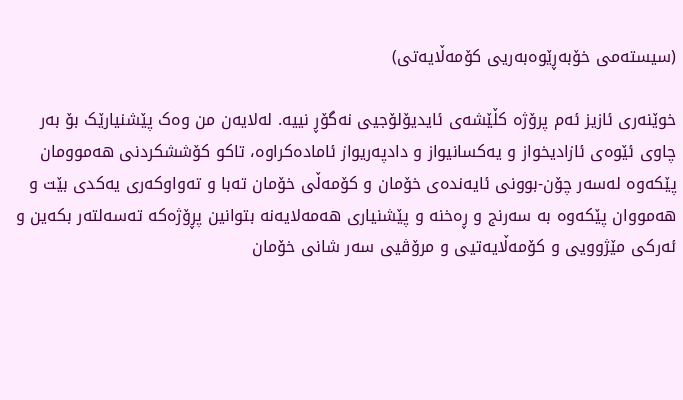(سیستەمی خۆبەڕێوەبەریی کۆمەڵایەتی)

خوێنەری ئازیز ئەم پرۆژە کڵێشەی ئایدیۆلۆجیی نەگۆڕ نییە. لەلایەن من وەک پێشنیارێک بۆ بەر چاوی ئێوەی ئازادیخواز و یەکسانیواز و دادپەریواز ئامادەکراوە، تاکو کۆششکردنی ھەموومان پێکەوە لەسەر چۆن-بوونی ئایەندەی خۆمان و کۆمەڵی خۆمان تەبا و تەواوکەری یەکدی بێت و ھەمووان پێکەوە بە سەرنج و ڕەخنە و پێشنیاری ھەمەلایەنە بتوانین پڕۆژەکە تەسەلتەر بکەین و ئەرکی مێژوویی و کۆمەڵایەتیی و مرۆڤیی سەر شانی خۆمان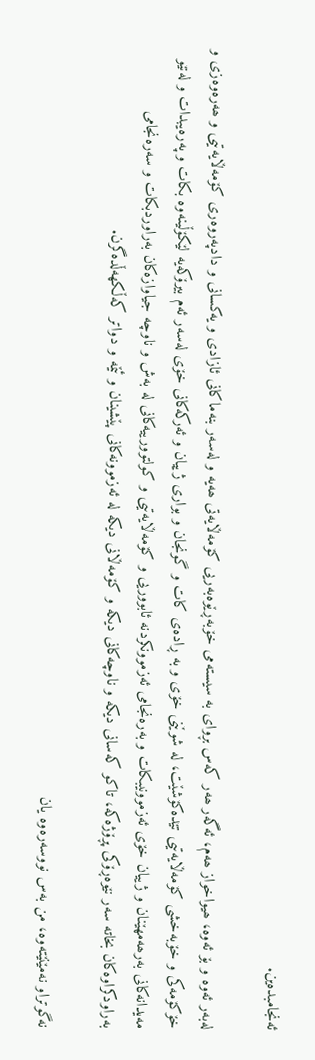ئەنجامبدەین.

لەبەر ئەوە و بۆ ئەوە، ھیواخواز ھەم، ئەگەر ھەر کەس بڕوای بە سیستەمی خۆبەڕێوەبەریی کۆمەڵایەتی ھەیە و لەسەر بنەماکانی ئازادی و یەکسانی و دادپەروەری کۆمەڵایەتیی و ھەرەوەزی و خۆکۆمەکی و خۆبەخشی کۆمەڵایەتیی تێدەکۆشێت، لە شوێنی خۆی و بە ڕادەی کات و گونجان و بواری ژییان و ئەرکەکانی خۆی لەسەر ئەم بیرۆکەیە لێکۆڵینەوە بکات و پەرەیبدات و لەنێو مەیدانەکانی بەرھەمھێنان و ژییان خۆی ئەزموونیبکات و بەرەنجامی ئەزموونکردنە ئابووریی و کۆمەڵایەتیی و کولتوورییەکانی لە بەش و ناوچە جیاوازەکان بەراوردبکات و سەرەنجامی بەراودکراوەکان بخاتە سەر نێوەڕۆکی پڕۆژەکە، تاکو کەسانی دیکە و ناوچەکانی دیکە و کۆمەڵانی دیکە لە ئەزموونەکانی پێشینان و ئێمە و دواتر کەڵکھەڵدەگرن.

نەگوتراو نەمێنێتەوە، من بەس نووسەرەوە یان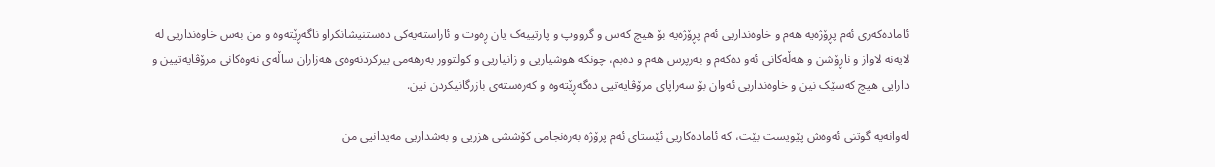ئامادەکەری ئەم پڕۆژەیە ھەم و خاوەنداریی ئەم پڕۆژەیە بۆ ھیچ کەس و گرووپ و پارتییەک یان ڕەوت و ئاراستەیەکی دەستنیشانکراو ناگەڕێتەوە و من بەس خاوەنداریی لە لایەنە لاواز و ناڕۆشن و ھەڵەکانی ئەو دەکەم و بەرپرس ھەم و دەبم، چونکە ھوشیاریی و زانیاریی و کولتوور بەرھەمی بیرکردنەوەی ھەزاران ساڵەی نەوەکانی مرۆڤایەتیین و دارایی ھیچ کەسێک نین و خاوەنداریی ئەوان بۆ سەراپای مرۆڤایەتیی دەگەڕێتەوە و کەرەستەی بازرگانیکردن نین.

لەوانەیە گوتنی ئەوەش پێویست بێت، کە ئامادەکاریی ئێستای ئەم پرۆژە بەرەنجامی کۆششی ھزریی و بەشداریی مەیدانیی من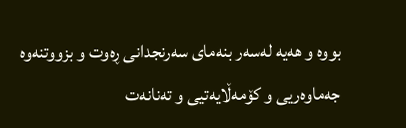بووە و ھەیە لەسەر بنەمای سەرنجدانی ڕەوت و بزووتنەوە جەماوەریی و کۆمەڵایەتیی و تەنانەت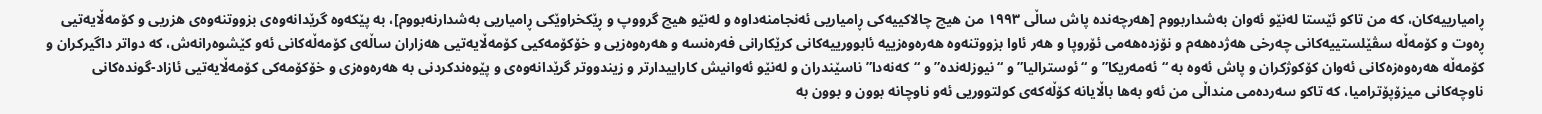ڕامیارییەکان، کە من تاکو ئێستا لەنێو ئەوان بەشداربووم [ھەرچەندە پاش ساڵی ١٩٩٣ من ھیچ چالاکییەکی ڕامیاریی ئەنجامنەداوە و لەنێو ھیچ گرووپ و ڕێکخراوێکی ڕامیاریی بەشدارنەبووم]، بە پێکەوە گرێدانەوەی بزووتنەوەی ھزریی و کۆمەڵایەتیی ڕەوت و کۆمەڵە سڤێلستییەکانی چەرخی ھەژدەھەم و نۆزدەھەمی ئۆروپا و ھەر ئاوا بزووتنەوە ھەرەوەزییە ئابوورییەکانی کرێکارانی فەرەنسە و ھەرەوەزیی و خۆکۆمەکیی کۆمەڵایەتیی ھەزاران ساڵەی کۆمەڵەکانی ئەو کێشوەرانەش، کە دواتر داگیرکران و کۆمەڵە ھەرەوەزەکانی ئەوان کۆکوژکران و پاش ئەوە بە “ئەمەریکا” و “ئوسترالیا” و “نیوزلەندە” و “کەنەدا” ناسێندران و لەنێو ئەوانیش کاراییدارتر و زیندووتر گرێدانەوەی و پێوەندکردنی بە ھەرەوەزی و خۆکۆمەکی کۆمەڵایەتیی ئازاد-گوندەکانی ناوچەکانی میزۆپۆترامیا، کە تاکو سەردەمی منداڵی من ئەو بەھا باڵایانە کۆڵەکەی کولتووریی ئەو ناوچانە بوون و بوون بە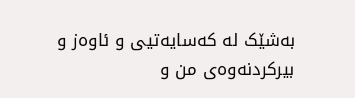بەشێک لە کەسایەتیی و ئاوەز و بیرکردنەوەی من و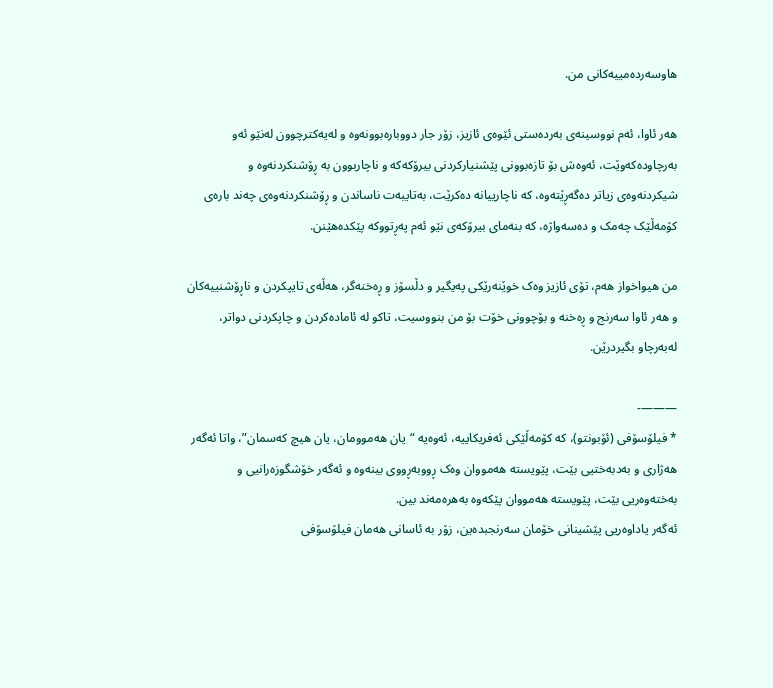ھاوسەردەمییەکانی من.

ھەر ئاوا، ئەم نووسینەی بەردەستی ئێوەی ئازیز، زۆر جار دووبارەبوونەوە و لەیەکترچوون لەنێو ئەو بەرچاودەکەوێت، ئەوەش بۆ تازەبوونی پێشنیارکردنی بیرۆکەکە و ناچاربوون بە ڕۆشنکردنەوە و شیکردنەوەی زیاتر دەگەڕێتەوە، کە ناچارییانە دەکرێت، بەتایبەت ناساندن و ڕۆشنکردنەوەی چەند بارەی کۆمەڵێک چەمک و دەسەواژە، کە بنەمای بیرۆکەی نێو ئەم پەڕتووکە پێکدەھێنن.

من ھیواخواز ھەم، تۆی ئازیز وەک خوێنەرێکی پەیگیر و دڵسۆز و ڕەخنەگر، ھەڵەی تایپکردن و ناڕۆشنییەکان و ھەر ئاوا سەرنج و ڕەخنە و بۆچوونی خۆت بۆ من بنووسیت، تاکو لە ئامادەکردن و چاپکردنی دواتر، لەبەرچاو بگیردرێن.

———-
* فیلۆسۆفی (ئۆبونتو)، کە کۆمەڵێکی ئەفریکاییە، ئەوەیە “یان ھەموومان، یان ھیچ کەسمان”، واتا ئەگەر ھەژاری و بەدبەختیی بێت، پێویستە ھەمووان وەک ڕووبەڕووی بینەوە و ئەگەر خۆشگوزەرانیی و بەختەوەریی بێت، پێویستە ھەمووان پێکەوە بەھرەمەند بین.
ئەگەر یاداوەریی پێشینانی خۆمان سەرنجبدەین، زۆر بە ئاسانی ھەمان فیلۆسۆفی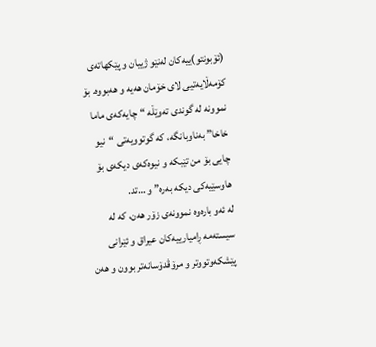(ئۆبونتو)ییەکان لەنێو ژییان و پێکھاتەی کۆمەڵایەتیی لای خۆمان ھەیە و ھەبووە. بۆ نموونە لە گوندی تەوێڵە “چایەکەی ماما خاخا” بەناوبانگە، کە گوتوویەتی “نیو چایی بۆ من تێبکە و نیوەکەی دیکەی بۆ ھاوسێیەکی دیکە بەرە” و …تد.
لە ئەو بارەوە نموونەی زۆر ھەن، کە لە سیستەمە ڕامیارییەکان عیراق و ئێرانی پێشکەوتووتر و مرۆڤدۆسانەتر بوون و ھەن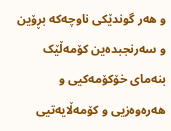و ھەر گوندێکی ناوچەکە بڕۆین و سەرنجبدەین کۆمەڵێک بنەمای خۆکۆمەکیی و ھەرەوەزیی و کۆمەڵایەتیی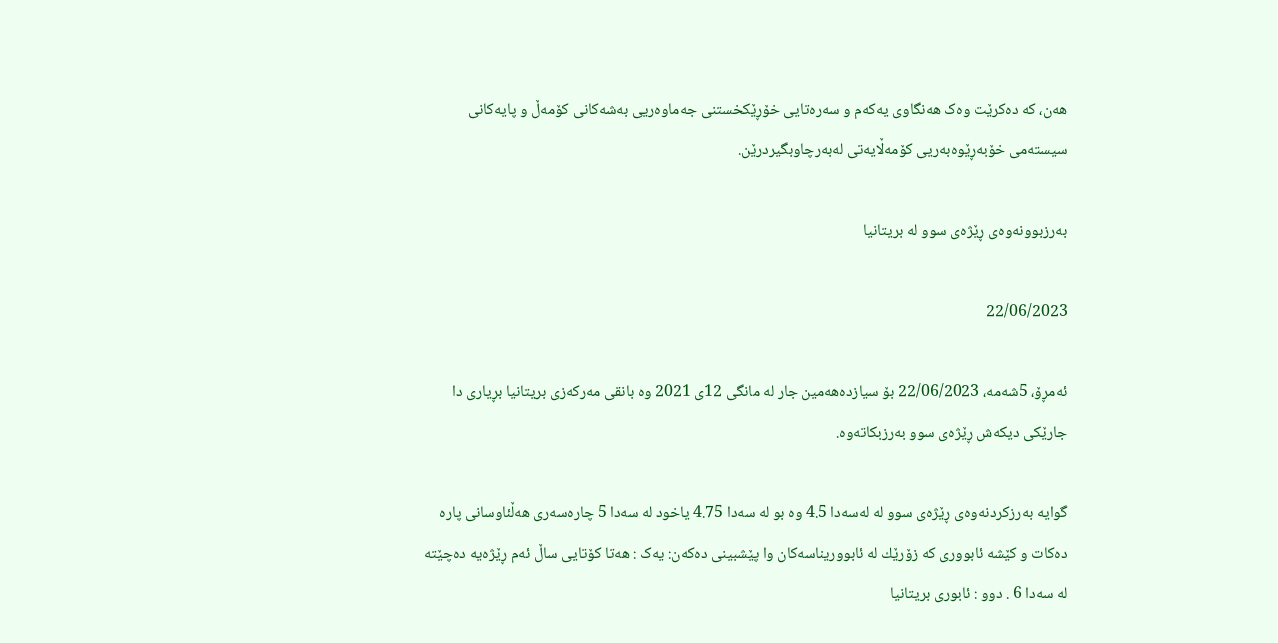ھەن، کە دەکرێت وەک ھەنگاوی یەکەم و سەرەتایی خۆڕێکخستنی جەماوەریی بەشەکانی کۆمەڵ و پایەکانی سیستەمی خۆبەڕێوەبەریی کۆمەڵایەتی لەبەرچاوبگیردرێن.

بەرزبوونەوەی ڕێژەی سوو لە بریتانیا

22/06/2023

ئەمڕۆ، 5شەمە، 22/06/2023 بۆ سیازدەهەمین جار لە مانگی 12ی 2021 وە بانقی مەرکەزی بریتانیا بڕیاری دا جارێکی دیکەش ڕێژەی سوو بەرزبکاتەوە.

گوایە بەرزکردنەوەی ڕێژەی سوو لە لەسەدا 4.5 وە بو لە سەدا 4.75 یاخود لە سەدا 5 چارەسەری هەڵئاوسانی پارە دەکات و کێشە ئابووری کە زۆرێك لە ئابووریناسەکان وا پێشبینی دەکەن: یەک : هەتا کۆتایی ساڵ ئەم ڕێژەیە دەچێتە لە سەدا 6 . دوو : ئابوری بریتانیا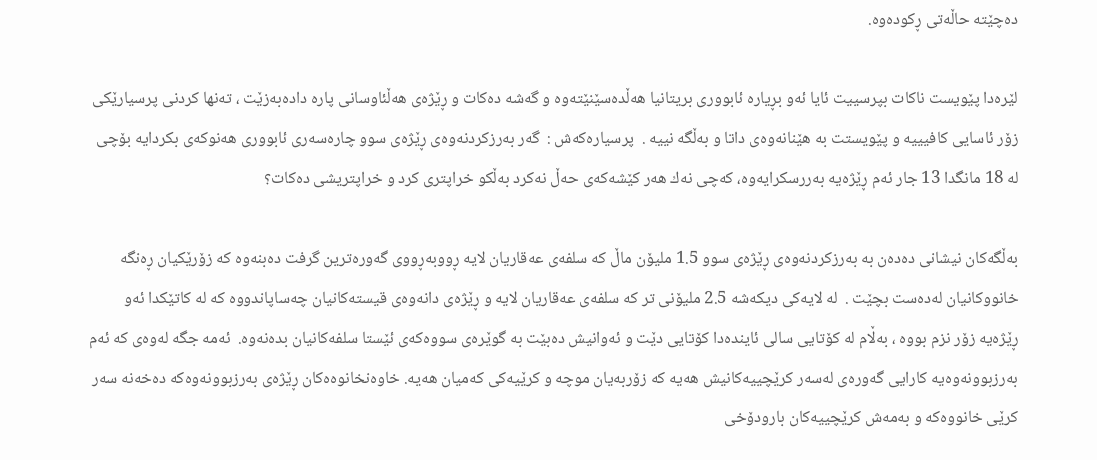دەچێتە حاڵەتی ڕکودەوە.

لێرەدا پێویست ناکات بپرسییت ئایا ئەو بڕیارە ئابووری بریتانیا هەڵدەسێنێتەوە و گەشە دەکات و ڕێژەی هەڵئاوسانی پارە دادەبەزێت ، تەنها کردنی پرسیارێکی زۆر ئاسایی کافیییە و پێویستت بە هێنانەوەی داتا و بەڵگە نییە .  پرسیارەکەش :  گەر بەرزکردنەوەی ڕێژەی سوو چارەسەری ئابووری هەنوکەی بکردایە بۆچی لە 18 مانگدا 13 جار ئەم ڕێژەیە بەررسکرایەوە، کەچی نەك هەر کێشەکەی حەڵ نەکرد بەڵکو خراپتری کرد و خراپتریشی دەکات؟

بەڵگەکان نیشانی دەدەن بە بەرزکردنەوەی ڕێژەی سوو 1.5 ملیۆن ماڵ کە سلفەی عەقاریان لایە ڕووبەڕووی گەورەترین گرفت دەبنەوە کە زۆرێکیان ڕەنگە خانووکانیان لەدەست بچێت .  لە لایەکی دیکەشە 2.5 ملیۆنی تر کە سلفەی عەقاریان لایە و ڕێژەی دانەوەی قیستەکانیان چەساپاندووە کە لە کاتێکدا ئەو ڕێژەیە زۆر نزم بووە ، بەڵام لە کۆتایی سالی ئایندەدا کۆتایی دێت و ئەوانیش دەبێت بە گوێرەی سووەکەی ئێستا سلفەکانیان بدەنەوە.  ئەمە جگە لەوەی کە ئەم بەرزبوونەوەیە کارایی گەورەی لەسەر کرێچییەکانیش هەیە کە زۆربەیان موچە و کرێیەکی کەمیان هەیە. خاوەنخانوەەکان ڕێژەی بەرزبوونەوەکە دەخەنە سەر کرێی خانووەکە و بەمەش کرێچییەکان بارودۆخی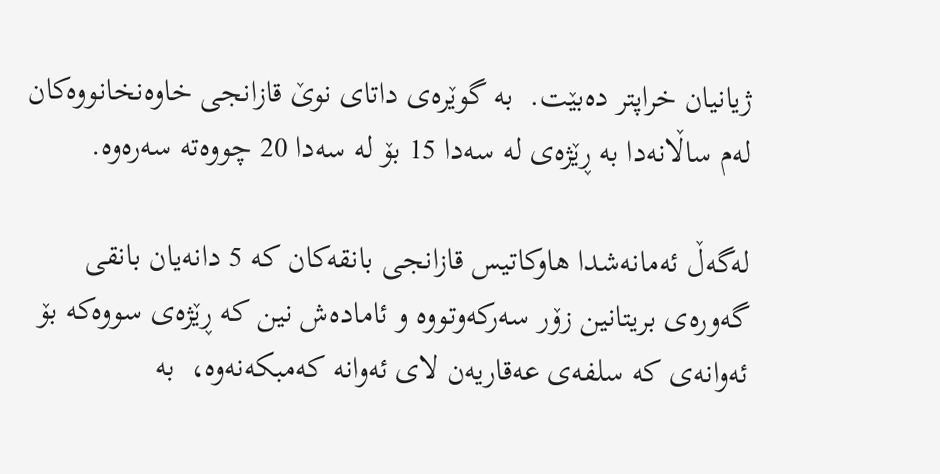ژیانیان خراپتر دەبێت.  بە گوێرەی داتای نوێ قازانجی خاوەنخانووەکان لەم ساڵانەدا بە ڕێژەی لە سەدا 15 بۆ لە سەدا 20 چووەتە سەرەوە.

لەگەڵ ئەمانەشدا هاوکاتیس قازانجی بانقەکان کە 5 دانەیان بانقی گەورەی بریتانین زۆر سەرکەوتووە و ئامادەش نین کە ڕێژەی سووەکە بۆ ئەوانەی کە سلفەی عەقاریەن لای ئەوانە کەمبکەنەوە،  بە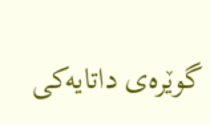گوێرەی داتایەکی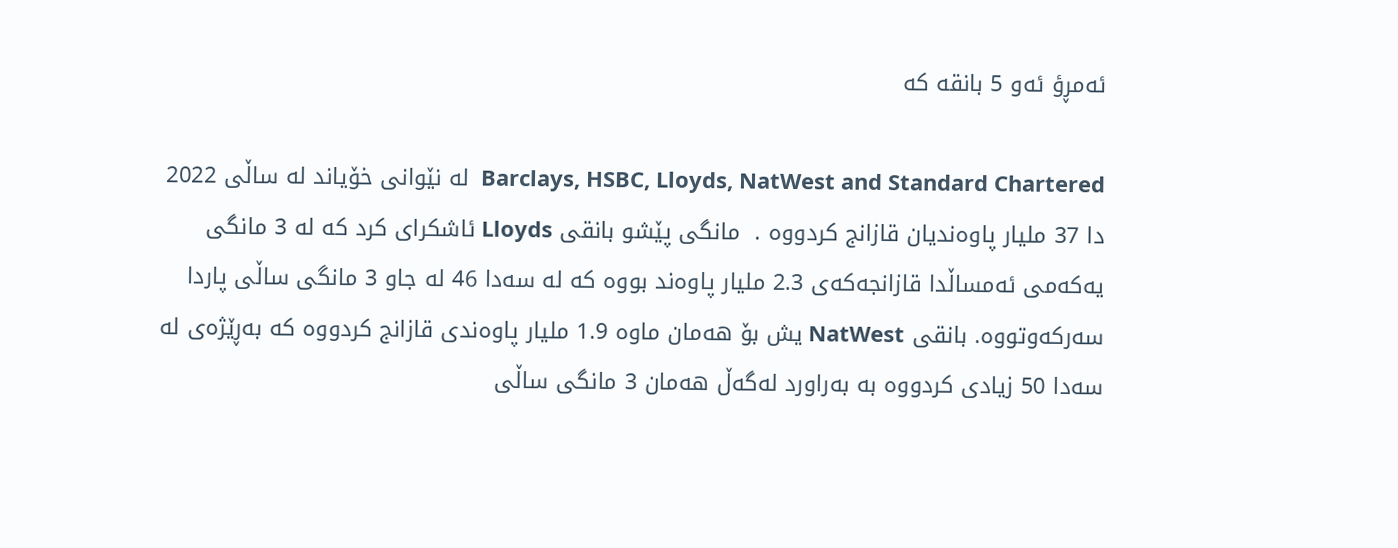ئەمڕؤ ئەو 5 بانقە کە

Barclays, HSBC, Lloyds, NatWest and Standard Chartered  لە نێوانی خۆیاند لە ساڵی 2022 دا 37 ملیار پاوەندیان قازانج کردووە .  مانگی پێشو بانقی Lloyds ئاشکرای کرد کە لە 3 مانگی یەکەمی ئەمساڵدا قازانجەکەی 2.3 ملیار پاوەند بووە کە لە سەدا 46 لە جاو 3 مانگی ساڵی پاردا سەرکەوتووە. بانقی NatWest یش بۆ هەمان ماوە 1.9 ملیار پاوەندی قازانج کردووە کە بەڕێژەی لە سەدا 50 زیادی کردووە بە بەراورد لەگەڵ هەمان 3 مانگی ساڵی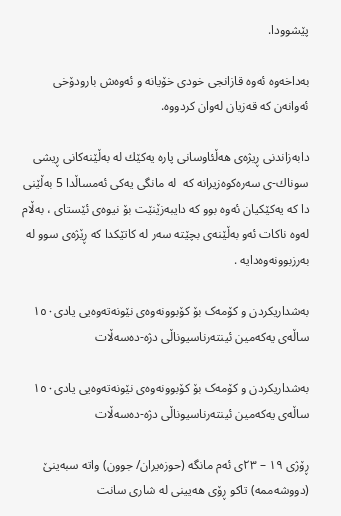پێشوودا.

بەداخەوە ئەوە قازانجی خودی خۆیانە و ئەوەش بارودۆخی ئەوانەن کە قەزیان لەوان کردووە.

دابەزاندنی ڕیژەی هەڵئاوسانی پارە یەکێك لە بەڵێنەکانی ڕیشی سوناك-ی سەرەکوەزیرانە کە  لە مانگی یەکی ئەمساڵدا 5 بەڵێنی دا کە یەکێکیان ئەوە بوو کە دایبەزێنێت بۆ نیوەی ئێستای ، بەڵام لەوە ناکات ئەو بەڵێنەی بچێتە سەر لە کاتێکدا کە ڕێژەی سوو لە بەرزبوونەوەدایە .

بەشداریکردن و کۆمەک بۆ کۆبوونەوەی نێونەتەوەیی یادی١٥٠ ساڵەی یەکەمین ئینتەرناسیوناڵی دژە-دەسەڵات

بەشداریکردن و کۆمەک بۆ کۆبوونەوەی نێونەتەوەیی یادی١٥٠ ساڵەی یەکەمین ئینتەرناسیوناڵی دژە-دەسەڵات

ڕۆژی ١٩ – ٢٣ی ئەم مانگە (حوزەیران/ جوون) واتە سبەینێ (دووشەممە) تاکو ڕۆی هەیینی لە شاری سانت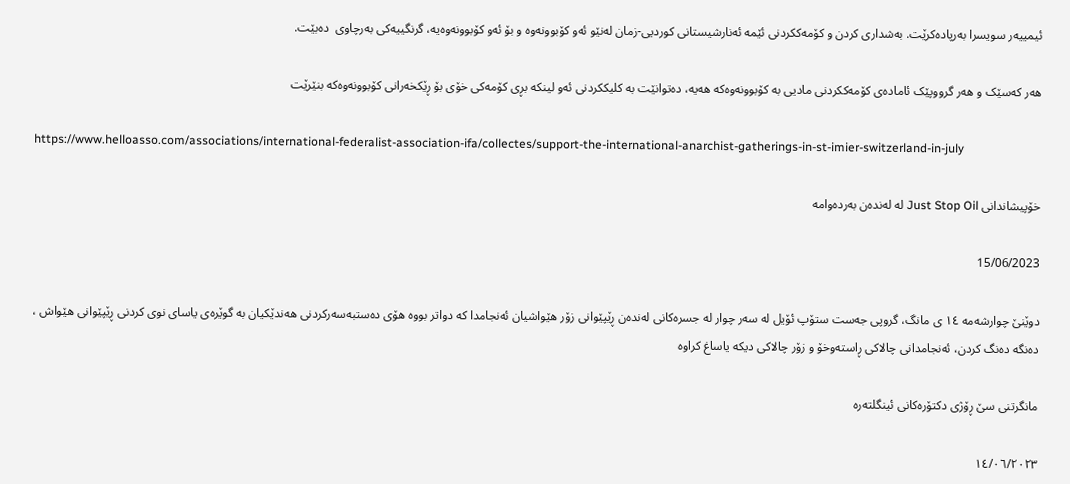ئیمییەر سویسرا بەرپادەکرێت. بەشداری کردن و کۆمەککردنی ئێمە ئەنارشیستانی کوردیی-زمان لەنێو ئەو کۆبوونەوە و بۆ ئەو کۆبوونەوەیە، گرنگییەکی بەرچاوی  دەبێت.

هەر کەسێک و هەر گرووپێک ئامادەی کۆمەککردنی مادیی بە کۆبوونەوەکە هەیە، دەتوانێت بە کلیککردنی ئەو لینکە بڕی کۆمەکی خۆی بۆ ڕێکخەرانی کۆبوونەوەکە بنێرێت

https://www.helloasso.com/associations/international-federalist-association-ifa/collectes/support-the-international-anarchist-gatherings-in-st-imier-switzerland-in-july

خۆپیشاندانی Just Stop Oil لە لەندەن بەردەوامە

15/06/2023

دوێنێ چوارشەمە ١٤ ی مانگ، گروپی جەست ستۆپ ئۆیل لە سەر چوار لە جسرەکانی لەندەن ڕێپێوانی زۆر هێواشیان ئەنجامدا کە دواتر بووە هۆی دەستبەسەرکردنی هەندێکیان بە گوێرەی یاسای نوی کردنی ڕێپێوانی هێواش ، دەنگە دەنگ کردن، ئەنجامدانی چالاکی ڕاستەوخۆ و زۆر چالاکی دیکە یاساغ کراوە

مانگرتنی سێ ڕۆژی دکتۆرەکانی ئینگلتەرە

١٤/٠٦/٢٠٢٣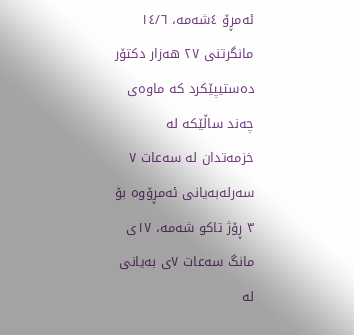ئەمڕۆ ٤شەمە، ١٤/٦ مانگرتنی ٢٧ هەزار دکتۆر دەستیپێکرد کە ماوەی چەند ساڵێکە لە خزمەتدان لە سەعات ٧ سەرلەبەیانی ئەمڕۆوە بۆ ٣ ڕۆژ تاکو شەمە، ١٧ی مانگ سەعات ٧ی بەیانی لە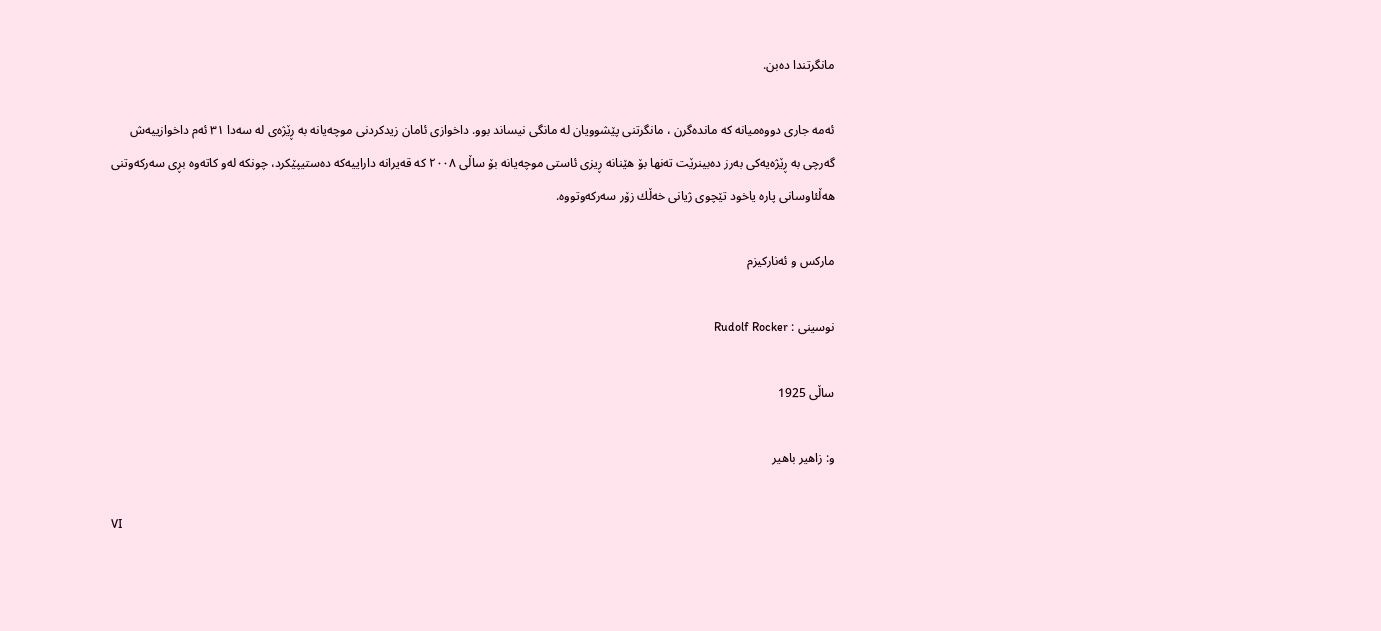مانگرتندا دەبن.

ئەمە جاری دووەمیانە کە ماندەگرن ، مانگرتنی پێشوویان لە مانگی نیساند بوو. داخوازی ئامان زیدکردنی موچەیانە بە ڕێژەی لە سەدا ٣١ ئەم داخوازییەش گەرچی بە ڕێژەیەکی بەرز دەبینرێت تەنها بۆ هێنانە ڕیزی ئاستی موچەیانە بۆ ساڵی ٢٠٠٨ کە قەیرانە داراییەکە دەستیپێکرد، چونکە لەو کاتەوە بڕی سەرکەوتنی هەڵئاوسانی پارە یاخود تێچوی ژیانی خەڵك زۆر سەرکەوتووە.

مارکس و ئەنارکیزم

نوسینی : Rudolf Rocker

ساڵی 1925

و: زاهیر باهیر

VI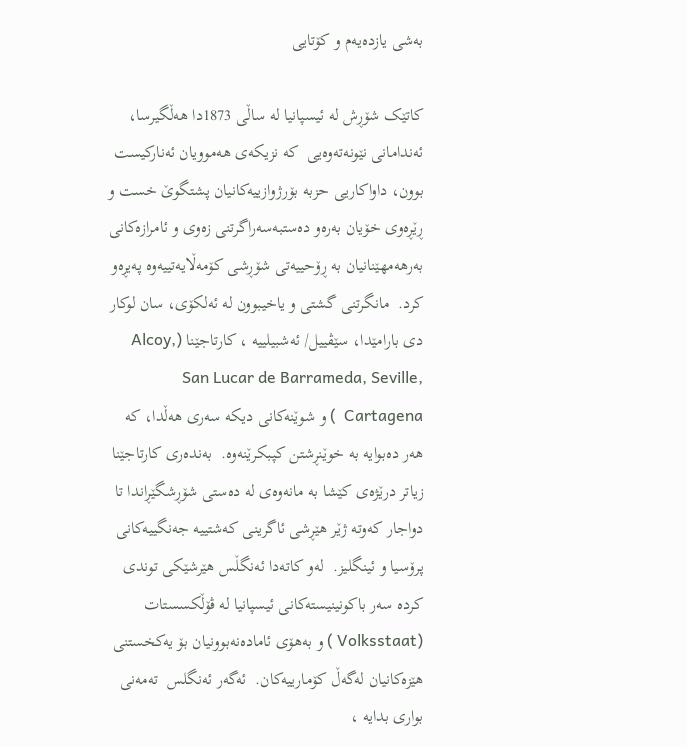بەشی یازدەیەم و کۆتایی

کاتێک شۆڕش لە ئیسپانیا لە ساڵی 1873دا هەڵگیرسا، ئەندامانی نێونەتەوەیی  کە نزیکەی هەموویان ئەنارکیست بوون، داواکاریی حزبە بۆرژوازییەکانیان پشتگوێ خست و ڕێڕەوی خۆیان بەرەو دەستبەسەراگرتنی زەوی و ئامرازەکانی بەرهەمهێنانیان بە ڕۆحییەتی شۆڕشی کۆمەڵایەتییەوە پەیڕەو کرد.  مانگرتنی گشتی و یاخیبوون لە ئەلکۆی، سان لوکار دی بارامێدا، سێڤییل/ ئەشبیلییە ، کارتاجێنا (Alcoy, San Lucar de Barrameda, Seville, Cartagena  ) و شوێنەکانی دیکە سەری هەڵدا، کە  هەر دەبوایە بە خوێنڕشتن کپبکرێنەوە.  بەندەری کارتاجێنا زیاتر درێژەی کێشا بە مانەوەی لە دەستی شۆڕشگێڕاندا تا دواجار کەوتە ژێر هێڕشی ئاگرینی کەشتییە جەنگییەکانی پرۆسیا و ئینگلیز.  لەو کاتەدا ئەنگڵس هێرشێکی توندی کردە سەر باکونینیستەکانی ئیسپانیا لە ڤۆڵکسستات (Volksstaat ) و بەهۆی ئامادەنەبوونیان بۆ یەکخستنی هێزەکانیان لەگەڵ کۆمارییەکان.  ئەگەر ئەنگلس  تەمەنی بواری بدایە ،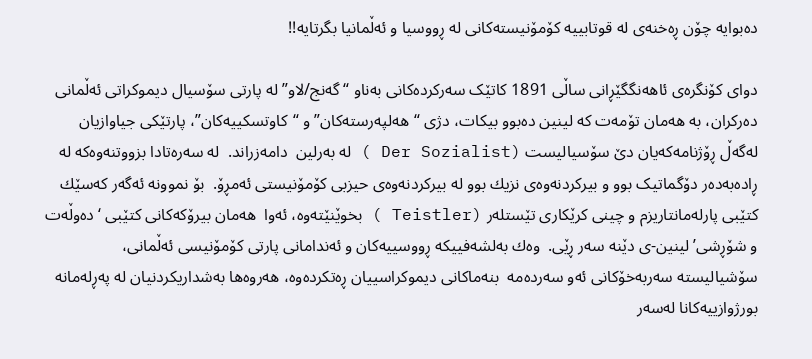دەبوایە چۆن ڕەخنەی لە قوتابییە کۆمۆنیستەکانی لە ڕووسیا و ئەڵمانیا بگرتایە!!

دوای کۆنگرەی ئاهەنگگێڕانی ساڵی 1891 کاتێک سەرکردەکانی بەناو “گەنج/لاو” لە پارتی سۆسیال دیموکراتی ئەڵمانی دەرکران، بە هەمان تۆمەت کە لینین دەبوو بیکات، دژی “هەلپەرستەکان” و “کاوتسکییەکان”، پارتێکی جیاوازیان لەگەڵ ڕۆژنامەکەیان دێ سۆسیالیست (Der Sozialist ) لە بەرلین  دامەزراند.  لە سەرەتادا بزووتنەوەکە لە ڕادەبەدەر دۆگماتیک بوو و بیرکردنەوەی نزیك بوو لە بیرکردنەوەی حیزبی کۆمۆنیستی ئەمڕۆ.  بۆ نموونە ئەگەر کەسێك کتێبی پارلەمانتاریزم و چینی کرێکاری تێستلەر (Teistler ) بخوێنێتەوە، ئەوا  هەمان بیرۆکەکانی کتێبی ‘ دەوڵەت و شۆڕشی’ لینین-ی دێنە سەر ڕێی.  وەك بەلشەفییکە ڕووسییەکان و ئەندامانی پارتی کۆمۆنیسی ئەڵمانی، سۆشیالیستە سەربەخۆکانی ئەو سەردەمە  بنەماکانی دیموکراسییان ڕەتکردەوە، هەروەها بەشداریکردنیان لە پەڕلەمانە بورژوازییەکانا لەسەر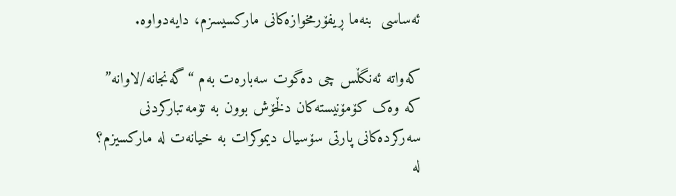ئەساسی  بنەما ڕیفۆرمخوازەکانی مارکسیسزم، دایەدواوە.

کەواتە ئەنگڵس چی دەگوت سەبارەت بەم “گەنجانە/لاوانە” کە وەک کۆمۆنیستەکان دڵخۆش بوون بە تۆمەتبارکردنی سەرکردەکانی پارتی سۆسیال دیموکرات بە خیانەت لە مارکسیزم؟  لە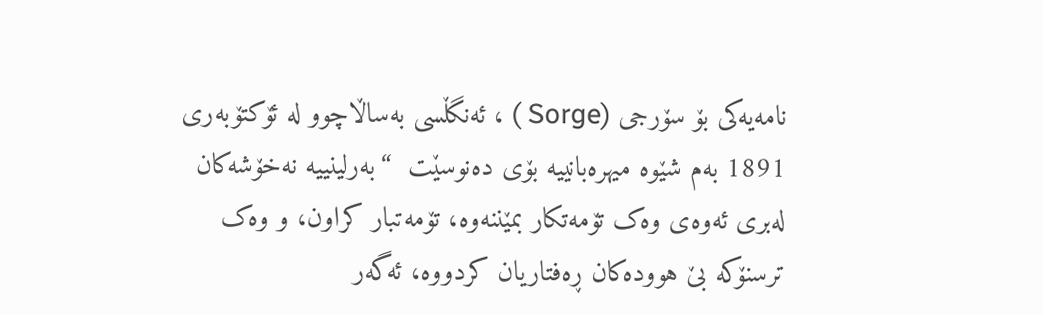نامەیەکی بۆ سۆرجی (Sorge ) ، ئەنگڵسی بەساڵاچوو لە ئۆکتۆبەری 1891 بەم شێوە میهرەبانییە بۆی دەنوسێت  “بەرلینییە نەخۆشەکان لەبری ئەوەی وەک تۆمەتکار بمێننەوە، تۆمەتبار کراون، و وەک ترسنۆکە بێ هوودەکان ڕەفتاریان کردووە، ئەگەر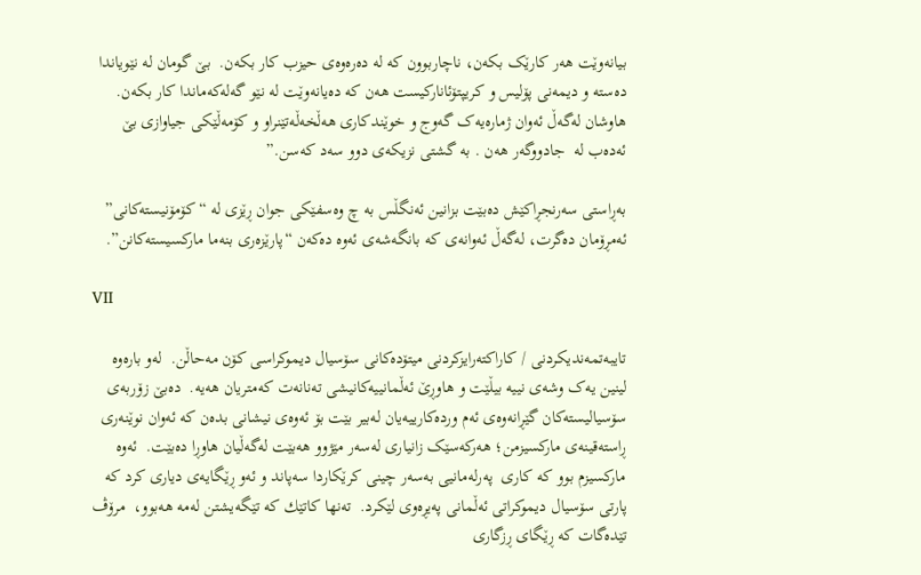بیانەوێت هەر کارێک بکەن، ناچاربوون کە لە دەرەوەی حیزب کار بکەن.  بێ گومان لە نێویاندا دەستە و دیمەنی پۆلیس و کریپتۆئانارکیست هەن کە دەیانەوێت لە نێو گەلەکەماندا کار بکەن.  هاوشان لەگەڵ ئەوان ژمارەیەک گەوج و خوێندکاری هەڵخەڵەتێنراو و کۆمەڵێکی جیاوازی بێ ئەدەب لە  جادووگەر هەن . بە گشتی نزیکەی دوو سەد کەسن.”

بەڕاستی سەرنجڕاکێش دەبێت بزانین ئەنگڵس بە چ وەسفێکی جوان ڕێزی لە “کۆمۆنیستەکانی” ئەمڕۆمان دەگرت، لەگەڵ ئەوانەی کە بانگەشەی ئەوە دەکەن “پارێزەری بنەما مارکسیستەکانن”.

VII

تایبەتمەندیکردنی / کاراکتەرایزکردنی میتۆدەکانی سۆسیال دیموکراسی کۆن مەحاڵن.  لەو بارەوە لینین یەک وشەی نییە بیڵێت و هاوڕێ ئەڵمانییەکانیشی تەنانەت کەمتریان هەیە.  دەبێ زۆربەی  سۆسیالیستەکان گێڕانەوەی ئەم وردەکارییەیان لەبیر بێت بۆ ئەوەی نیشانی بدەن کە ئەوان نوێنەری ڕاستەقینەی مارکسیزمن؛ هەرکەسێک زانیاری لەسەر مێژوو هەبێت لەگەڵیان هاوڕا دەبێت.  ئەوە مارکسیزم بوو کە کاری  پەرلەمانیی بەسەر چینی کرێکاردا سەپاند و ئەو ڕێگایەی دیاری کرد کە پارتی سۆسیال دیموکراتی ئەڵمانی پەیڕەوی لێکرد.  تەنها کاتێك کە تێگەیشتن لەمە هەبوو،  مرۆڤ تێدەگات کە ڕێگای ڕزگاری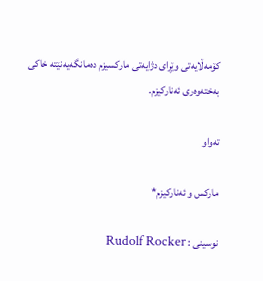کۆمەڵایەتی وێڕای دژایەتی مارکسیزم دەمانگەیەنێتە خاکی بەختەوەری ئەنارکیزم.

تەواو

مارکس و ئەنارکیزم*

نوسینی : Rudolf Rocker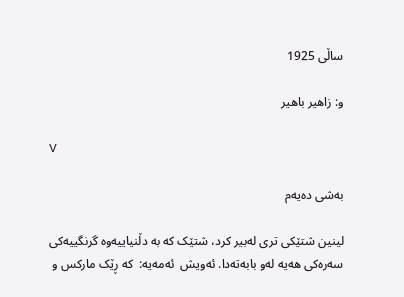ساڵی 1925

و: زاهیر باهیر

V

بەشی دەیەم

لینین شتێکی تری لەبیر کرد، شتێک کە بە دڵنیاییەوە گرنگییەکی سەرەکی هەیە لەو بابەتەدا. ئەویش  ئەمەیە:  کە ڕێک مارکس و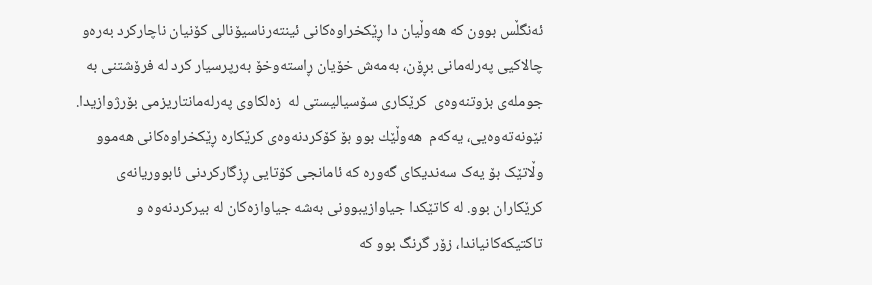ئەنگڵس بوون کە هەوڵیان دا ڕێکخراوەکانی ئینتەرناسیۆنالی کۆنیان ناچارکرد بەرەو چالاکیی پەرلەمانی بڕۆن، بەمەش خۆیان ڕاستەوخۆ بەرپرسیار کرد لە فرۆشتنی بە جوملەی بزوتنەوەی  کرێکاری سۆسیالیستی لە  زەلکاوی پەرلەمانتاریزمی بۆرژوازیدا. نێونەتەوەیی، یەکەم  هەوڵێك بوو بۆ کۆکردنەوەی کرێکارە ڕێکخراوەکانی هەموو وڵاتێک بۆ یەک سەندیکای گەورە کە ئامانجی کۆتایی ڕزگارکردنی ئابووریانەی کرێکاران بوو. لە کاتێکدا جیاوازیبوونی بەشە جیاوازەکان لە بیرکردنەوە و تاکتیکەکانیاندا، زۆر گرنگ بوو کە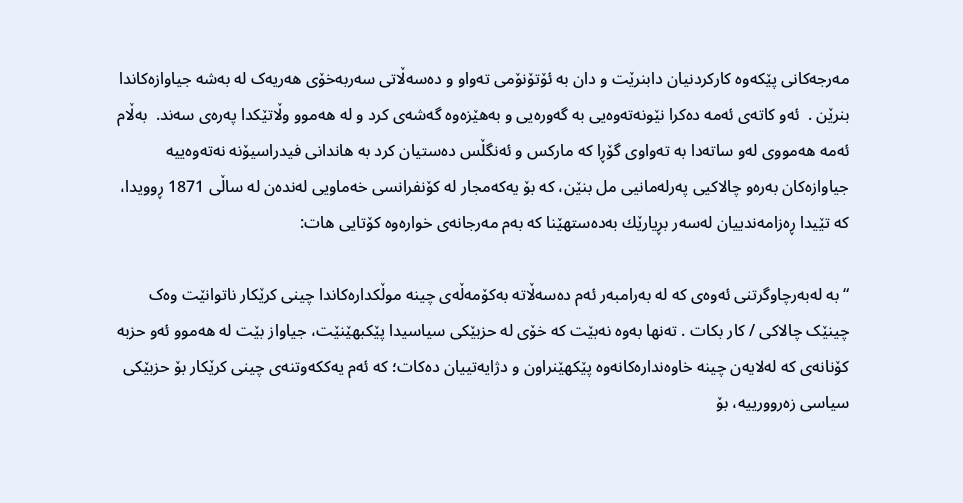مەرجەکانی پێکەوە کارکردنیان دابنرێت و دان بە ئۆتۆنۆمی تەواو و دەسەڵاتی سەربەخۆی هەریەک لە بەشە جیاوازەکاندا بنرێن .  ئەو کاتەی ئەمە دەکرا نێونەتەوەیی بە گەورەیی و بەهێزەوە گەشەی کرد و لە هەموو وڵاتێکدا پەرەی سەند.  بەڵام ئەمە هەمووی لەو ساتەدا بە تەواوی گۆڕا کە مارکس و ئەنگڵس دەستیان کرد بە هاندانی فیدراسیۆنە نەتەوەییە جیاوازەکان بەرەو چالاکیی پەرلەمانیی مل بنێن، کە بۆ یەکەمجار لە کۆنفرانسی خەماویی لەندەن لە ساڵی 1871 ڕوویدا، کە تێیدا ڕەزامەندییان لەسەر بڕیارێك بەدەستهێنا کە بەم مەرجانەی خوارەوە کۆتایی هات:

“بە لەبەرچاوگرتنی ئەوەی کە لە بەرامبەر ئەم دەسەڵاتە بەکۆمەڵەی چینە موڵکدارەکاندا چینی کرێکار ناتوانێت وەک چینێک چالاکی / کار بکات . تەنها بەوە نەبێت کە خۆی لە حزبێکی سیاسیدا پێکبهێنێت، جیاواز بێت لە هەموو ئەو حزبە کۆنانەی کە لەلایەن چینە خاوەندارەکانەوە پێکهێنراون و دژایەتییان دەکات؛ کە ئەم یەککەوتنەی چینی کرێکار بۆ حزبێکی سیاسی زەروورییە، بۆ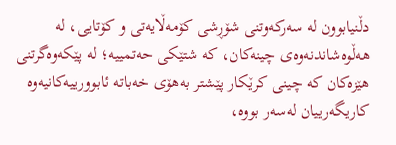دڵنیابوون لە سەرکەوتنی شۆڕشی کۆمەڵایەتی و کۆتایی، لە هەڵوەشاندنەوەی چینەکان، کە شتێکی حەتمییە؛ لە پێکەوەگرتنی هێزەکان کە چینی کرێکار پێشتر بەهۆی خەباتە ئابوورییەکانیەوە کاریگەرییان لەسەر بووە،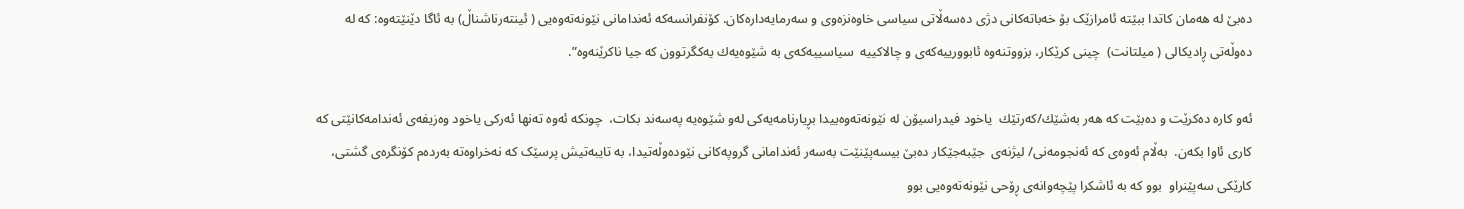دەبێ لە هەمان کاتدا ببێتە ئامرازێک بۆ خەباتەکانی دژی دەسەڵاتی سیاسی خاوەنزەوی و سەرمایەدارەکان. کۆنفرانسەکە ئەندامانی نێونەتەوەیی ( ئینتەرناشناڵ) بە ئاگا دێنێتەوە: کە لە دەوڵەتی ڕادیکالی ( میلتانت)  چینی کرێکار، بزووتنەوە ئابوورییەکەی و چالاکییە  سیاسییەکەی بە شێوەیەك یەکگرتوون کە جیا ناکرێنەوە”.

ئەو کارە دەکرێت و دەبێت کە هەر بەشێك/کەرتێك  یاخود فیدراسیۆن لە نێونەتەوەییدا بڕیارنامەیەکی لەو شێوەیە پەسەند بکات،  چونکە ئەوە تەنها ئەرکی یاخود وەزیفەی ئەندامەکانێتی کە کاری ئاوا بکەن.  بەڵام ئەوەی کە ئەنجومەنی/ لیژنەی  جێبەجێکار دەبێ بیسەپێنێت بەسەر ئەندامانی گروپەکانی نێودەوڵەتیدا، بە تایبەتیش پرسێک کە نەخراوەتە بەردەم کۆنگرەی گشتی، کارێکی سەپێنراو  بوو کە بە ئاشکرا پێچەوانەی ڕۆحی نێونەتەوەیی بوو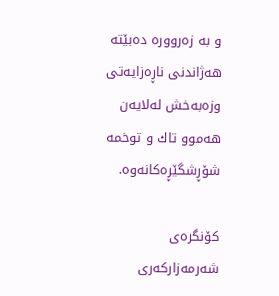و بە زەروورە دەبێتە هەژاندنی ناڕەزایەتی وزەبەخش لەلایەن هەموو تاك و توخمە شۆڕشگێڕەکانەوە.

کۆنگرەی شەرمەزارکەری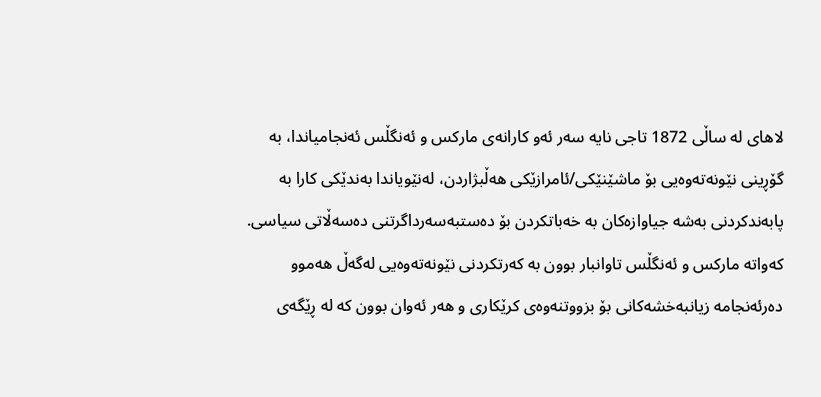لاهای لە ساڵی 1872 تاجی نایە سەر ئەو کارانەی مارکس و ئەنگڵس ئەنجامیاندا، بە گۆڕینی نێونەتەوەیی بۆ ماشێنێکی/ئامرازێکی هەڵبژاردن، لەنێویاندا بەندێکی کارا بە پابەندکردنی بەشە جیاوازەکان بە خەباتکردن بۆ دەستبەسەرداگرتنی دەسەڵاتی سیاسی.  کەواتە مارکس و ئەنگڵس تاوانبار بوون بە کەرتکردنی نێونەتەوەیی لەگەڵ هەموو دەرئەنجامە زیانبەخشەکانی بۆ بزووتنەوەی کرێکاری و هەر ئەوان بوون کە لە ڕێگەی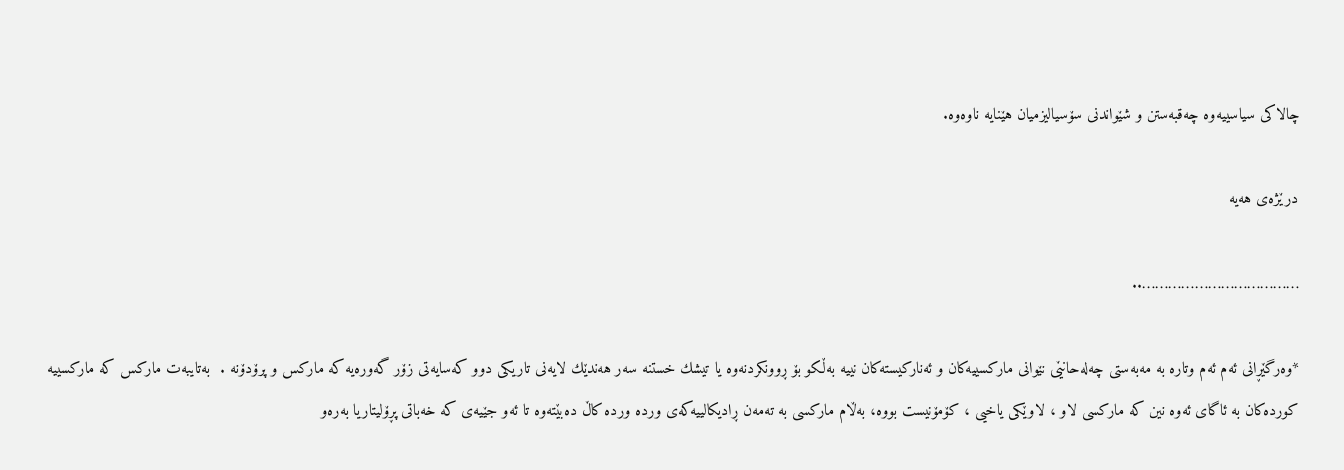چالاکی سیاسییەوە چەقبەستن و شێواندنی سۆسیالیزمیان هێنایە ناوەوە.

درێژەی هەیە

………………………………..

*وەرگێڕانی ئەم ئەم وتارە بە مەبەستی چەلەحانێی نێوانی مارکسییەکان و ئەنارکیستەکان نییە بەڵکو بۆ ڕوونکردنەوە یا تیشك خستنە سەر هەندێك لایەنی تاریکی دوو کەسایەتی زۆر گەورەیە کە مارکس و پرۆدۆنە .  بەتایبەت مارکس کە مارکسییە کوردەکان بە ئاگای ئەوە نین کە مارکسی لاو ، لاوێکی یاخیی ، کۆمۆنیست بووە، بەڵام مارکسی بە تەمەن ڕادیکالییەکەی وردە وردە کاڵ دەبێتەوە تا ئەو جێیەی کە خەباتی پڕۆلیتاریا بەرەو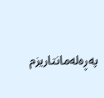پەڕەلەمانتاریزم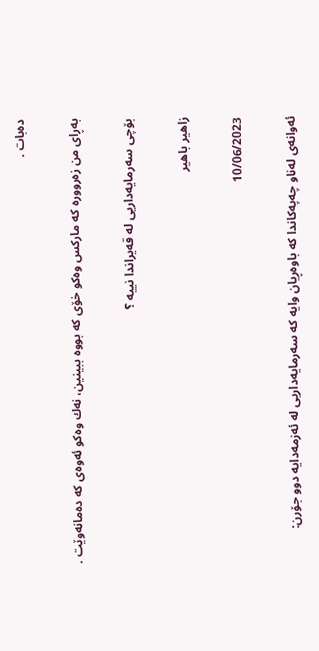دەبات .

بەڕای من زەروورە کە مارکس وەکو خۆی کە بووە ببینین، نەك وەکو ئەوەی کە دەمانەوێت .

بۆچی سەرمایەداریی لە قەیراندا نییە ؟

زاهیر باهیر

10/06/2023

ئەوانەی لەناو چەپەکاندا کە باوەڕیان وایە کە سەرمایەداریی لە ئەزمەدایە دوو جۆرن: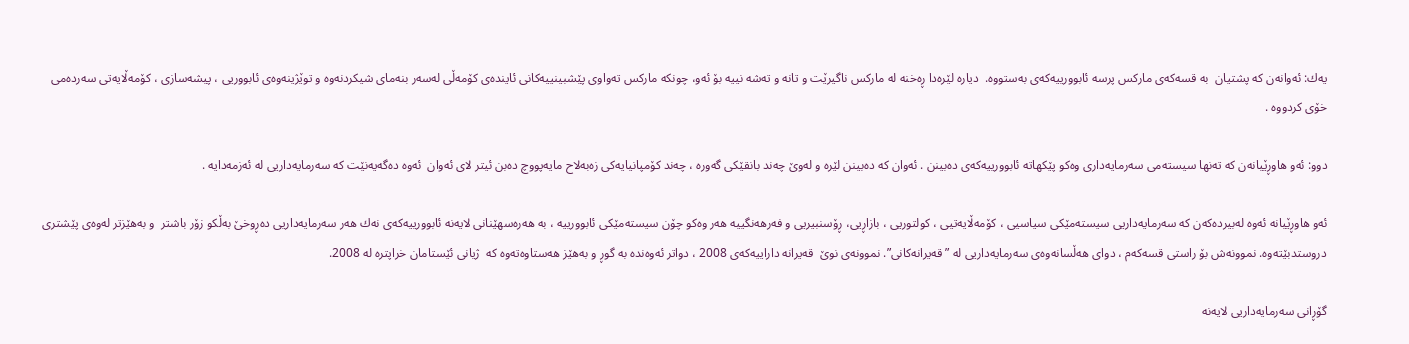یەك: ئەوانەن کە پشتیان  بە قسەکەی مارکس پرسە ئابوورییەکەی بەستووە.  دیارە لێرەدا ڕەخنە لە مارکس ناگیرێت و تانە و تەشە نییە بۆ ئەو، چونکە مارکس تەواوی پێشبینییەکانی ئایندەی کۆمەڵی لەسەر بنەمای شیکردنەوە و توێژینەوەی ئابووریی ، پیشەسازی ، کۆمەڵایەتی سەردەمی خۆی کردووە .

دوو: ئەو هاوڕێیانەن کە تەنها سیستەمی سەرمایەداری وەکو پێکهاتە ئابوورییەکەی دەبینن . ئەوان کە دەبینن لێرە و لەوێ چەند بانقێکی گەورە ، چەند کۆمپانیایەکی زەبەلاح مایەپووچ دەبن ئیتر لای ئەوان  ئەوە دەگەیەنێت کە سەرمایەداریی لە ئەزمەدایە .

ئەو هاوڕێیانە ئەوە لەبیردەکەن کە سەرمایەداریی سیستەمێکی سیاسیی ، کۆمەڵایەتیی ، کولتوریی ، بازاڕیی، ڕۆسنبیریی و فەرهەنگییە هەر وەکو چۆن سیستەمێکی ئابوورییە ، بە هەرەسهێنانی لایەنە ئابوورییەکەی نەك هەر سەرمایەداریی دەڕوخێ بەڵکو زۆر باشتر  و بەهێزتر لەوەی پێشتری دروستدبێتەوە. نموونەش بۆ راستی قسەکەم ، دوای هەڵسانەوەی سەرمایەداریی لە ” قەیرانەکانی”. نموونەی نوێ  قەیرانە داراییەکەی 2008 ، دواتر ئەوەندە بە گوڕ و بەهێز هەستاوەتەوە کە  ژیانی ئێستامان خراپترە لە 2008.

گۆڕانی سەرمایەداریی لایەنە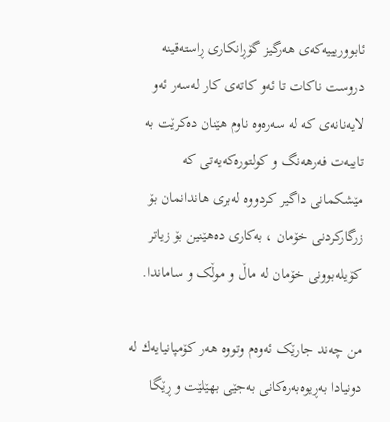ئابووریییەکەی هەرگیز گۆڕانکاری ڕاستەقینە دروست ناکات تا ئەو کاتەی کار لەسەر ئەو لایەنانەی کە لە سەرەوە ناوم هێنان دەکرێت بە تایبەت فەرهەنگ و کولتورەکەیەتی کە مێشکمانی داگیر کردووە لەبری هاندانمان بۆ زرگارکردنی خۆمان ، بەکاری دەهێنین بۆ زیاتر کۆیلەبوونی خۆمان لە ماڵ و موڵک و ساماندا.

من چەند جارێک ئەوەم وتووە هەر کۆمپانیایەك لە دونیادا بەڕیوەبەرەکانی بەجێی بهێلێت و ڕێگا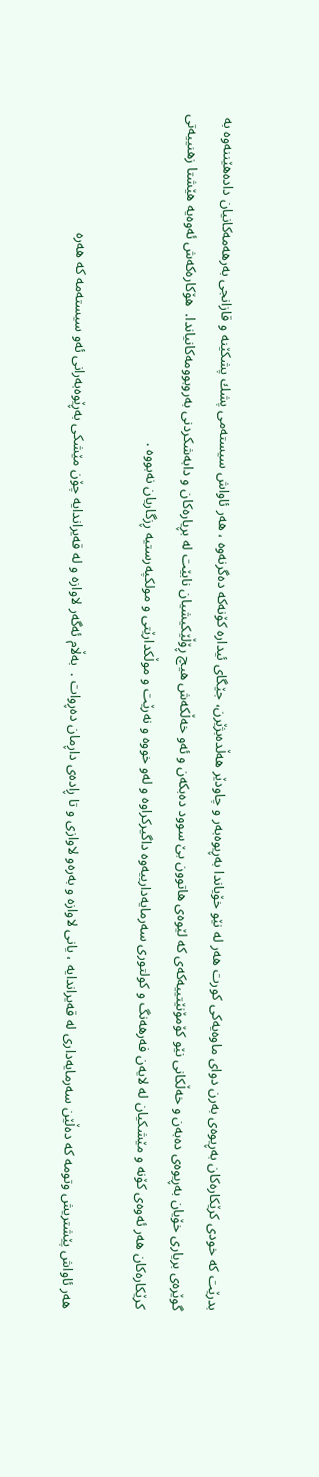بدرێت کە خودی کرێکارەکان بەڕیوەی بەرن دوای ماوەیەکی کورت هەر لە نێو خۆیاندا بەڕیوەبەر و چاودێر هەڵدەبژێرن، جێگای ئیدارە کۆنەکە دەگرنەوە ، هەر ئاواش سیستەمی پشك پشكێنە و قازانجی بەرهەمەکانیان دادەهێننەوە بە گوێرەی بریاری خۆیان بەڕیوەی دەبەن و خەڵکانی نێو کۆمۆنێتییەکەی کە لێوەی هاتوون بێ سوود دەبکەن و ئەو خەڵکەش هیچ ڕۆڵێکیشیان نابێت لە بڕیارەکان و دابەشکردنی بەروبوومەکانیاندا.  هۆکارەکەش ئەوەیە هێشتا زهنییەتی کرێکارەکان هەر ئەوەی کۆنە و مێشکیان لە لایەن فەرهەنگ و کولتوری سەرمایەدارییەوە داگیرکراوە و لەو خووە و نەرێت و موڵکدارێتی و مولكپەرستیە ڕزگاریان نەبووە .

هەر ئاواش پێشتریش وتومە کە دەڵێن سەرمایەداری لە قەیراندایە ، یانی لاوازە و بەرەو لاوازی و تا ڕادەی داڕمان دەڕوات .  بەڵام ئەگەر لاوازە و لە قەیراندایە چۆن مێشکی بەڕێوەبەرانی ئەو سیستەمە کە هەرە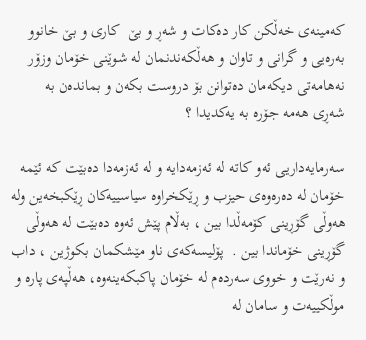کەمینەی خەڵکن کار دەکات و شەڕ و بێ  کاری و بێ خانوو بەرەیی و گرانی و تاوان و هەڵکەندنمان لە شوێنی خۆمان وزۆر نەهامەتی دیکەمان دەتوانن بۆ دروست بکەن و بماندەن بە شەڕی هەمە جۆرە بە یەکدیدا ؟

سەرمایەداریی ئەو کاتە لە ئەزمەدایە و لە ئەزمەدا دەبێت کە ئێمە خۆمان لە دەرەوەی حیزب و ڕێکخراوە سیاسییەکان ڕێکبخەین ولە هەوڵی گۆڕینی کۆمەڵدا بین ، بەڵام پێش ئەوە دەبێت لە هەوڵی گۆڕینی خۆماندا بین .  پۆلیسەکەی ناو مێشکمان بکوژین ، داب و نەرێت و خووی سەردەم لە خۆمان پاکبکەینەوە، هەڵپەی پارە و موڵکییەت و سامان لە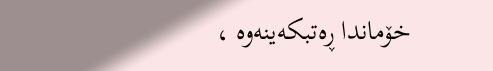خۆماندا ڕەتبکەینەوە ،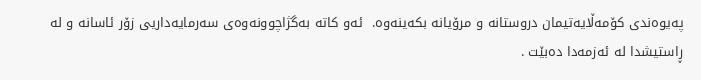پەیوەندی کۆمەڵایەتیمان دروستانە و مرۆیانە بکەینەوە.  ئەو کاتە بەگژاچوونەوەی سەرمایەداریی زۆر ئاسانە و لە ڕاستیشدا لە ئەزمەدا دەبێت .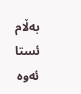بەڵام ئستا ئەوە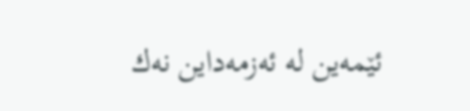ئێمەین لە ئەزمەداین نەك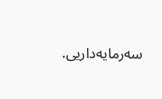سەرمایەداریی.